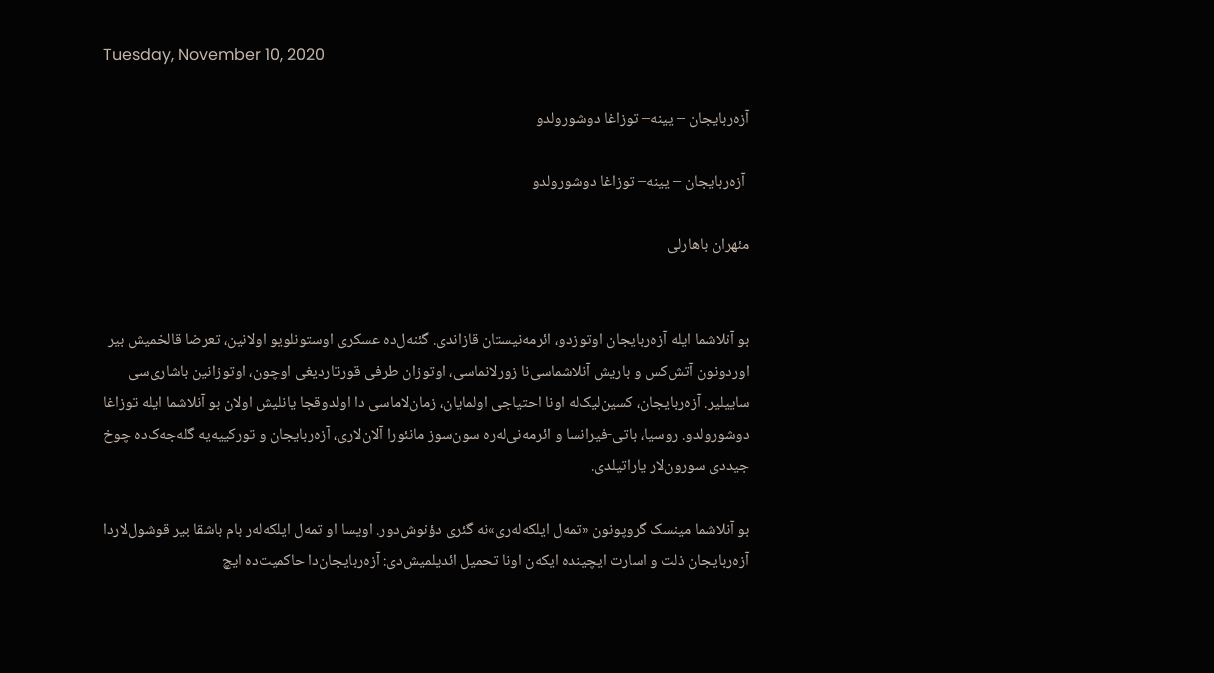Tuesday, November 10, 2020

آزه‌ربایجان – یینه– توزاغا دوشورولدو

 آزه‌ربایجان – یینه– توزاغا دوشورولدو

مئهران باهارلی


بو آنلاشما ایله آزه‌ربایجان اوتوزدو، ائرمه‌نیستان قازاندی. گئنه‌ل‌ده عسکری اوستونلویو اولانین، تعرضا قالخمیش بیر اوردونون آتش‌کس و باریش آنلاشماسی‌نا زورلانماسی، اوتوزان طرفی قورتاردیغی اوچون، اوتوزانین باشاری‌سی ساییلیر. آزه‌ربایجان، کسین‌لیک‌له اونا احتیاجی اولمایان، زمان‌لاماسی دا اولدوقجا یانلیش اولان بو آنلاشما ایله توزاغا دوشورولدو. روسیا، باتی-فیرانسا و ائرمه‌نی‌له‌ره سون‌سوز مانئورا آلان‌لاری، آزه‌ربایجان و تورکییه‌یه گله‌جه‌ک‌ده چوخ جیددی سورون‌لار یاراتیلدی.

بو آنلاشما مینسک گروپونون «تمه‌ل ایلکه‌له‌ری»نه گئری دؤنوش‌دور. اویسا او تمه‌ل ایلکه‌له‌ر بام باشقا بیر قوشول‌لاردا آزه‌ربایجان ذلت و اسارت ایچینده ایکه‌ن اونا تحمیل ائدیلمیش‌دی: آزه‌ربایجان‌دا حاکمیت‌ده ایچ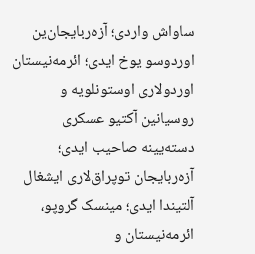ساواش واردی؛ آزه‌ربایجان‌ین اوردوسو یوخ ایدی؛ ائرمه‌نیستان اوردولاری اوستونلویه و روسیانین آکتیو عسکری دسته‌یینه صاحیب ایدی؛ آزه‌ربایجان توپراق‌لاری ایشغال آلتیندا ایدی؛ مینسک گروپو، ائرمه‌نیستان و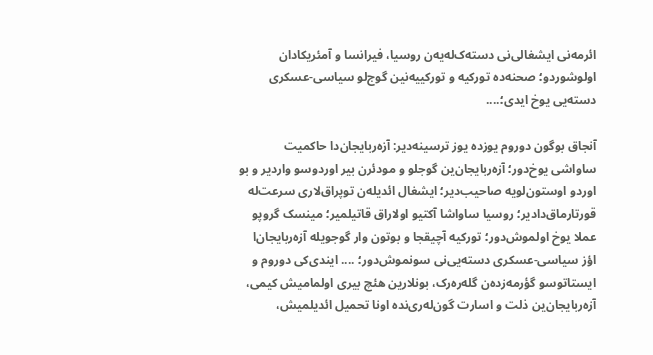ائرمه‌نی ایشغالی‌نی دسته‌ک‌له‌یه‌ن روسیا، فیرانسا و آمئریکادان اولوشوردو؛ صحنه‌ده تورکیه و تورکییه‌نین گوج‌لو سیاسی-عسکری دسته‌یی یوخ ایدی؛....

آنجاق بوگون دوروم یوزده یوز ترسینه‌دیر: آزه‌ربایجان‌دا حاکمیت ساواشی یوخ‌دور؛ آزه‌ربایجان‌ین گوجلو و مودئرن بیر اوردوسو واردیر و بو اوردو اوستون‌لویه صاحیب‌دیر؛ ایشغال ائدیله‌ن توپراق‌لاری سرعت‌له قورتارماق‌دادیر؛ روسیا ساواشا آکتیو اولاراق قاتیلمیر؛ مینسک گروپو عملا یوخ اولموش‌دور؛ تورکیه آچیقجا و بوتون وار گوجویله آزه‌ربایجان‌ا اؤز سیاسی-عسکری دسته‌یی‌نی سونموش‌دور؛ .... ایندی‌کی دوروم و ایستاتوسو گؤرمه‌زده‌ن گله‌ره‌رک، بونلارین هئچ بیری اولمامیش کیمی، آزه‌ربایجان‌ین ذلت و اسارت گون‌له‌ری‌نده اونا تحمیل ائدیلمیش،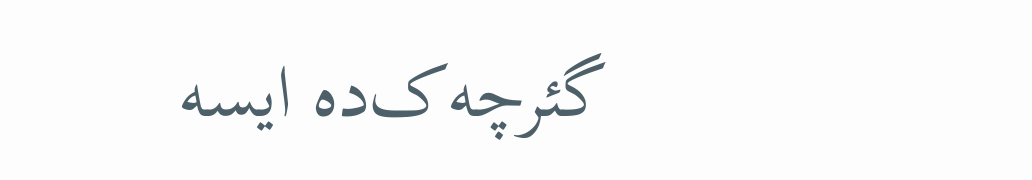گئرچه‌ک‌ده ایسه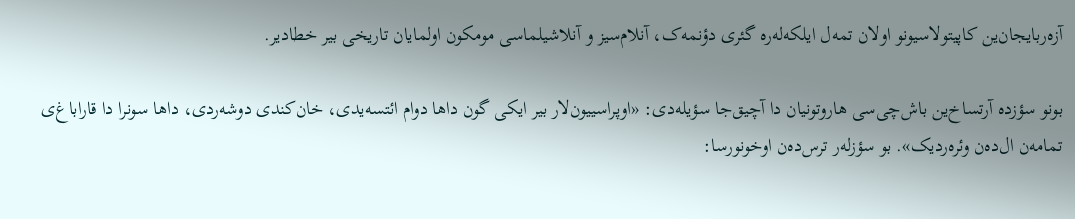آزه‌ربایجان‌ین کاپیتولاسیونو اولان تمه‌ل ایلکه‌له‌ره گئری دؤنمه‌ک، آنلام‌سیز و آنلاشیلماسی مومکون اولمایان تاریخی بیر خطادیر.

بونو سؤزده آرتساخ‌ین باش‌چی‌سی هاروتونیان دا آچیق‌جا سؤیله‌دی: «اوپراسییون‌لار بیر ایکی گون داها دوام ائتسه‌‌یدی، خان‌کندی دوشه‌ردی، داها سونرا دا قاراباغ‌ی تمامه‌ن ال‌ده‌ن وئره‌ردیک». بو سؤزله‌ر ترس‌ده‌ن اوخونورسا: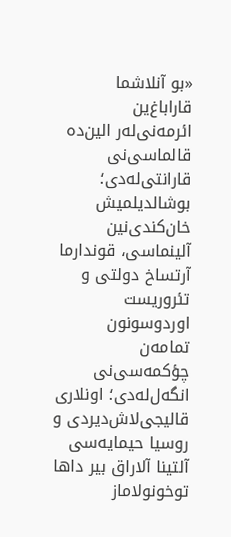«بو آنلاشما قاراباغ‌ین ائرمه‌نی‌له‌ر الین‌ده قالماسی‌نی قارانتی‌له‌دی؛ بوشالدیلمیش خان‌کندی‌نین آلینماسی، قوندارما آرتساخ دولتی و تئروریست اوردوسونون تمامه‌ن چؤکمه‌سی‌نی انگه‌ل‌له‌دی؛ اونلاری قالیجی‌لاش‌دیردی و روسیا حیمایه‌سی آلتینا آلاراق بیر داها توخونولاماز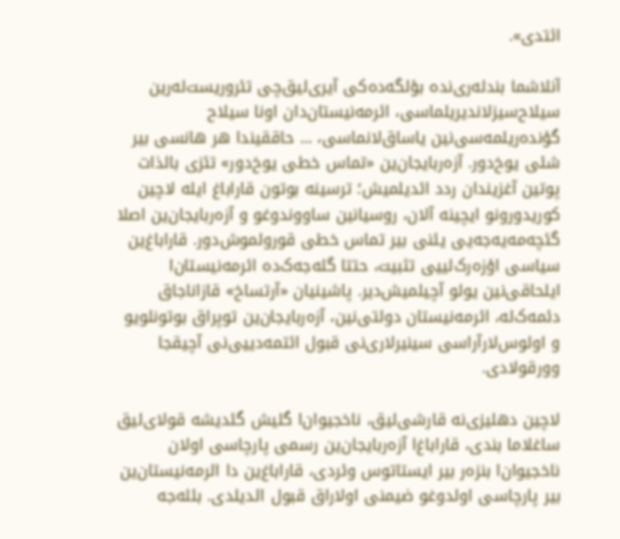ائتدی».

آنلاشما بندله‌ری‌نده بؤلگه‌ده‌کی آیری‌لیق‌چی تئروریست‌له‌رین سیلاح‌سیزلاندیریلماسی، ائرمه‌نیستان‌دان اونا سیلاح گؤنده‌ریلمه‌سی‌نین یاساق‌لانماسی، ... حاققیندا هر هانسی بیر شئی یوخ‌دور. آزه‌ربایجان‌ین «تماس خطی یوخ‌دور» تئزی بالذات پوتین آغزیندان ردد ائدیلمیش؛ ترسینه بوتون قاراباغ ایله لاچین کوریدورونو ایچینه آلان، روسیانین ساووندوغو و آزه‌ربایجان‌ین اصلا گئچه‌مه‌یه‌جه‌یی یئنی بیر تماس خطی قورولموش‌دور. قاراباغ‌ین سیاسی اؤزه‌رک‌لییی تثبیت، حتتا گله‌جه‌ک‌ده ائرمه‌نیستان‌ا ایلحاقی‌نین یولو آچیلمیش‌دیر. پاشینیان «آرتساخ» قازاناجاق دئمه‌ک‌له، ائرمه‌نیستان‌ دولتی‌نین، آزه‌ربایجان‌ین توپراق بوتونلویو و اولوس‌لارآراسی سینیرلاری‌نی قبول ائتمه‌دییی‌نی آچیقجا وورقولادی.

لاچین دهلیزی‌نه قارشی‌لیق، ناخجیوان‌ا گلیش گئدیشه قولای‌لیق ساغلاما بندی، قاراباغ‌ا آزه‌ربایجان‌ین رسمی پارچاسی اولان ناخجیوان‌ا بنزه‌ر بیر ایستاتوس وئردی، قاراباغ‌ین دا ائرمه‌نیستان‌ین بیر پارچاسی اولدوغو ضیمنی اولاراق قبول ائدیلدی. بئله‌جه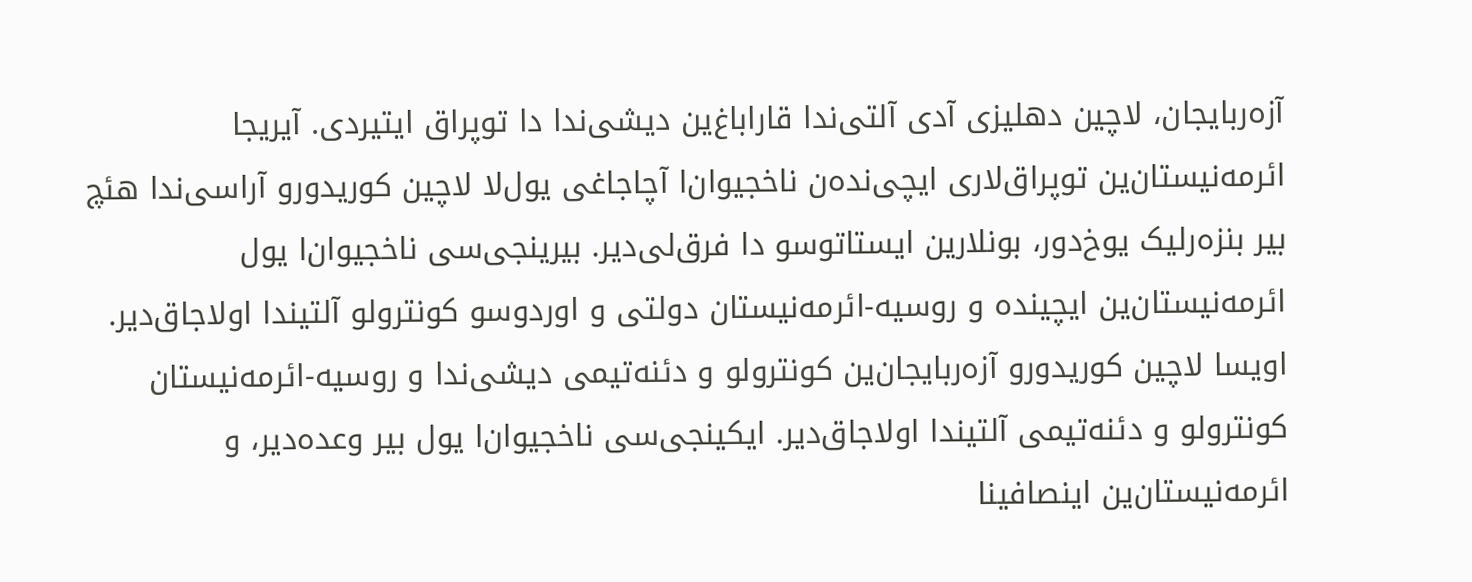آزه‌ربایجان، لاچین دهلیزی آدی آلتی‌ندا قاراباغ‌ین دیشی‌ندا دا توپراق ایتیردی. آیریجا ائرمه‌نیستان‌ین توپراق‌لاری ایچی‌نده‌ن ناخجیوان‌ا آچاجاغی یول‌لا لاچین کوریدورو آراسی‌ندا هئچ بیر بنزه‌رلیک یوخ‌دور، بونلارین ایستاتوسو دا فرق‌لی‌دیر. بیرینجی‌سی ناخجیوان‌ا یول ائرمه‌نیستان‌ین ایچينده و روسیه-ائرمه‌نیستان دولتی و اوردوسو کونترولو آلتیندا اولاجاق‌دیر. اویسا لاچین کوریدورو آزه‌ربایجان‌ین کونترولو و دئنه‌تیمی دیشی‌ندا و روسیه-ائرمه‌نیستان کونترولو و دئنه‌تیمی آلتیندا اولاجاق‌دیر. ایکینجی‌سی ناخجیوان‌ا یول بیر وعده‌دیر، و  ائرمه‌نیستان‌ین اینصافینا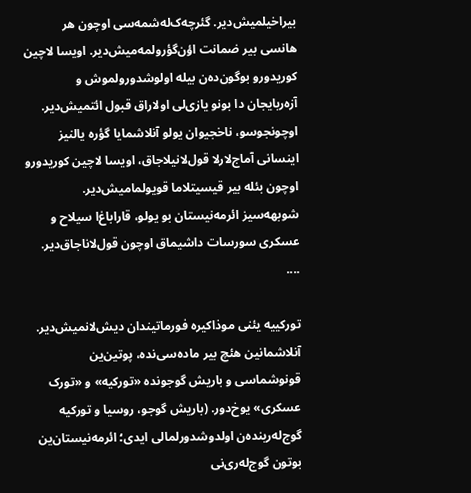بیراخیلمیش‌دیر. گئرچه‌ک‌له‌شمه‌سی اوچون هر هانسی بیر ضمانت اؤن‌گؤرولمه‌میش‌دیر. اویسا لاچین کوریدورو بوگون‌ده‌ن بیله اولوشدورولموش و آزه‌ربایجان دا بونو یازی‌لی اولاراق قبول ائتمیش‌دیر. اوچونجوسو، ناخجیوان یولو آنلاشمایا گؤره یالنیز اینسانی آماج‌لارلا قول‌لانیلاجاق، اویسا لاچین کوریدورو اوچون بئله بیر قیسیتلاما قویولمامیش‌دیر. شوبهه‌سیز ائرمه‌نیستان بو یولو، قاراباغ‌ا سیلاح و عسکری سورسات داشیماق اوچون قول‌لاناجاق‌دیر. ....

تورکییه یئنی موذاکیره فورماتیندان دیش‌لانمیش‌دیر. آنلاشمانین هئچ بیر ماده‌سی‌نده، پوتین‌ین قونوشماسی‌ و باریش گوجونده «تورکیه» و «تورک عسکری» یوخ‌دور. (باریش گوجو، روسیا و تورکیه گوج‌له‌رینده‌ن اولدوشدورلمالی ایدی؛ ائرمه‌نیستان‌ین بوتون گوج‌له‌ری‌نی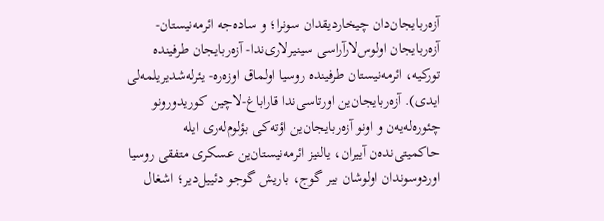آزه‌ربایجان‌دان چیخاردیقدان سونرا؛ و ساده‌جه ائرمه‌نیستان-آزه‌ربایجان اولوس‌لارآراسی سینیرلاری‌ندا- آزه‌ربایجان طرفینده تورکیه، ائرمه‌نیستان طرفینده روسیا اولماق اوزه‌ره- یئرله‌شدیریلمه‌لی ایدی). آزه‌ربایجان‌ین اورتاسی‌ندا قاراباغ-لاچین کوریدورونو چئوره‌له‌یه‌ن و اونو آزه‌ربایجان‌ین اؤته‌کی بؤلوم‌له‌ری ایله حاکمیتی‌نده‌ن آییران، یالنیز ائرمه‌نیستان‌ین عسکری متفقی روسیا اوردوسوندان اولوشان بیر گوج، باریش گوجو دئییل‌دیر؛ اشغال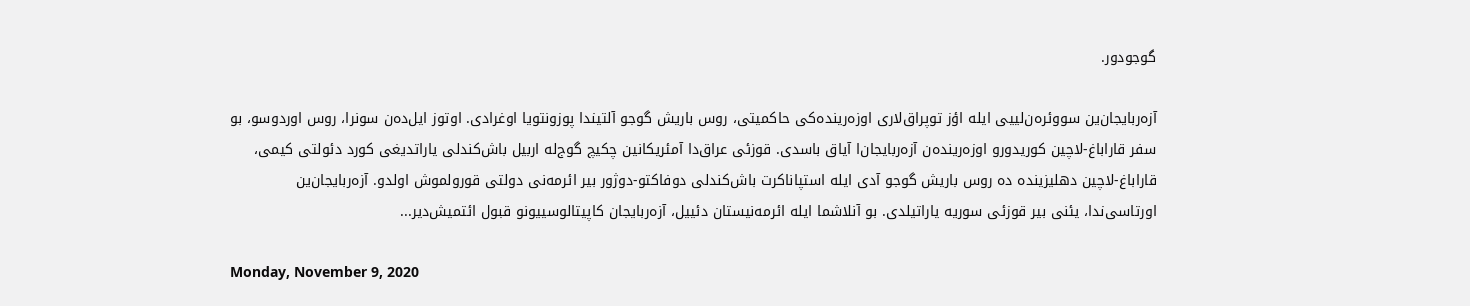گوجودور.

آزه‌ربایجان‌ین سووئره‌ن‌لییی ایله اؤز توپراق‌لاری اوزه‌رینده‌کی حاکمیتی، روس باریش گوجو آلتیندا پوزونتویا اوغرادی. اوتوز ایل‌ده‌ن سونرا، روس اوردوسو، بو سفر قاراباغ-لاچین کوریدورو اوزه‌رینده‌ن آزه‌ربایجان‌ا آیاق باسدی. قوزئی عراق‌دا آمئریکانین چکیچ گوج‌له اربیل باش‌کندلی یاراتدیغی کورد دئولتی کیمی، قاراباغ-لاچین دهلیزینده ده روس باریش گوجو آدی ایله استپاناکرت باش‌کندلی دوفاکتو-دوژور بیر ائرمه‌نی دولتی قورولموش اولدو. آزه‌ربایجان‌ین اورتاسی‌ندا، یئنی بیر قوزئی سوریه یاراتیلدی. بو آنلاشما ایله ائرمه‌نیستان دئییل، آزه‌ربایجان کاپیتالوسییونو قبول ائتمیش‌دیر...

Monday, November 9, 2020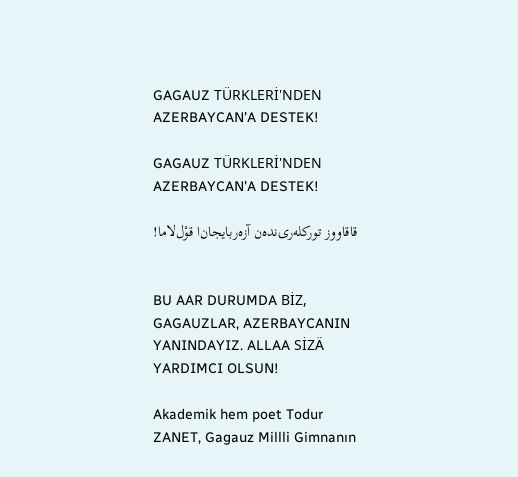GAGAUZ TÜRKLERİ'NDEN AZERBAYCAN'A DESTEK!

GAGAUZ TÜRKLERİ'NDEN AZERBAYCAN'A DESTEK!

قاقاووز تورکله‌ری‌نده‌ن آزه‌ربایجان‌ا قوْل‌لاما!


BU AAR DURUMDA BİZ, GAGAUZLAR, AZERBAYCANIN YANINDAYIZ. ALLAA SİZÄ YARDIMCI OLSUN!

Akademik hem poet Todur ZANET, Gagauz Millli Gimnanın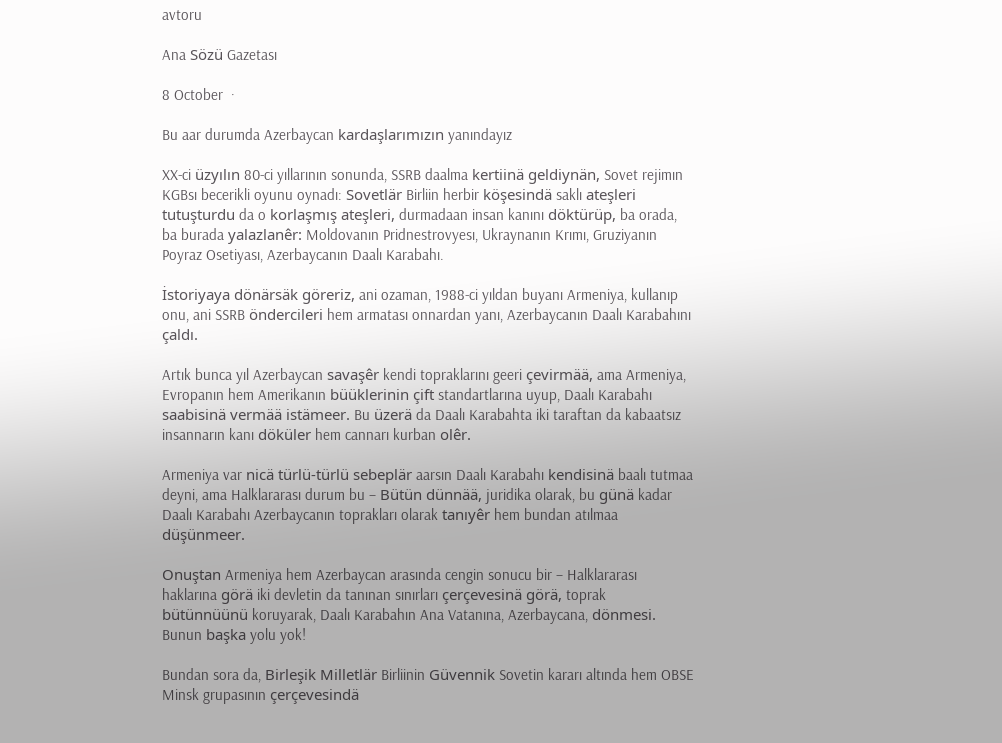avtoru

Ana Sözü Gazetası

8 October  ·

Bu aar durumda Azerbaycan kardaşlarımızın yanındayız

XX-ci üzyılın 80-ci yıllarının sonunda, SSRB daalma kertiinä geldiynän, Sovet rejimın KGBsı becerikli oyunu oynadı: Sovetlär Birliin herbir köşesindä saklı ateşleri tutuşturdu da o korlaşmış ateşleri, durmadaan insan kanını döktürüp, ba orada, ba burada yalazlanêr: Moldovanın Pridnestrovyesı, Ukraynanın Krımı, Gruziyanın Poyraz Osetiyası, Azerbaycanın Daalı Karabahı.

İstoriyaya dönärsäk göreriz, ani ozaman, 1988-ci yıldan buyanı Armeniya, kullanıp onu, ani SSRB öndercileri hem armatası onnardan yanı, Azerbaycanın Daalı Karabahını çaldı.

Artık bunca yıl Azerbaycan savaşêr kendi topraklarını geeri çevirmää, ama Armeniya, Evropanın hem Amerikanın büüklerinin çift standartlarına uyup, Daalı Karabahı saabisinä vermää istämeer. Bu üzerä da Daalı Karabahta iki taraftan da kabaatsız insannarın kanı döküler hem cannarı kurban olêr.

Armeniya var nicä türlü-türlü sebeplär aarsın Daalı Karabahı kendisinä baalı tutmaa deyni, ama Halklararası durum bu – Bütün dünnää, juridika olarak, bu günä kadar Daalı Karabahı Azerbaycanın toprakları olarak tanıyêr hem bundan atılmaa düşünmeer.

Onuştan Armeniya hem Azerbaycan arasında cengin sonucu bir – Halklararası haklarına görä iki devletin da tanınan sınırları çerçevesinä görä, toprak bütünnüünü koruyarak, Daalı Karabahın Ana Vatanına, Azerbaycana, dönmesi. Bunun başka yolu yok!

Bundan sora da, Birleşik Milletlär Birliinin Güvennik Sovetin kararı altında hem OBSE Minsk grupasının çerçevesindä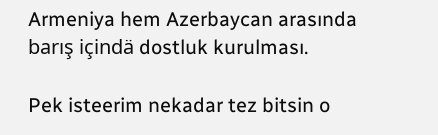Armeniya hem Azerbaycan arasında barış içindä dostluk kurulması.

Pek isteerim nekadar tez bitsin o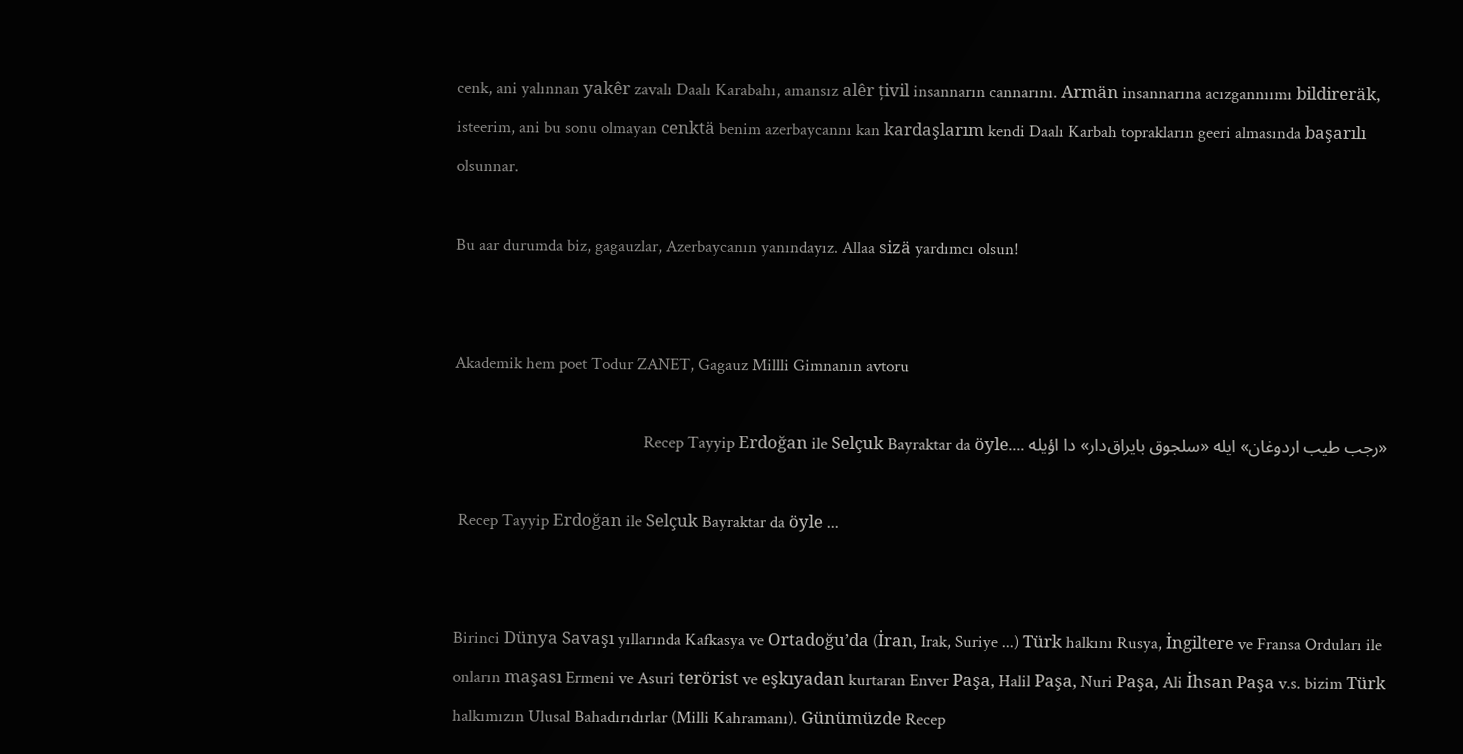cenk, ani yalınnan yakêr zavalı Daalı Karabahı, amansız alêr țivil insannarın cannarını. Armän insannarına acızgannıımı bildireräk, isteerim, ani bu sonu olmayan cenktä benim azerbaycannı kan kardaşlarım kendi Daalı Karbah toprakların geeri almasında başarılı olsunnar.

Bu aar durumda biz, gagauzlar, Azerbaycanın yanındayız. Allaa sizä yardımcı olsun!


Akademik hem poet Todur ZANET, Gagauz Millli Gimnanın avtoru

«رجب طیب اردوغان» ایله «سلجوق بایراق‌دار» دا اؤیله ....Recep Tayyip Erdoğan ile Selçuk Bayraktar da öyle

 Recep Tayyip Erdoğan ile Selçuk Bayraktar da öyle ...


Birinci Dünya Savaşı yıllarında Kafkasya ve Ortadoğu’da (İran, Irak, Suriye ...) Türk halkını Rusya, İngiltere ve Fransa Orduları ile onların maşası Ermeni ve Asuri terörist ve eşkıyadan kurtaran Enver Paşa, Halil Paşa, Nuri Paşa, Ali İhsan Paşa v.s. bizim Türk halkımızın Ulusal Bahadırıdırlar (Milli Kahramanı). Günümüzde Recep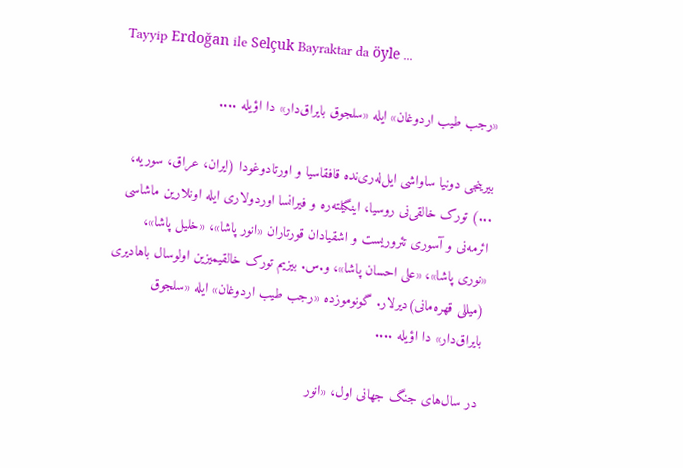Tayyip Erdoğan ile Selçuk Bayraktar da öyle ...

«رجب طیب اردوغان» ایله «سلجوق بایراق‌دار» دا اؤیله ....

بیرینجی دونیا ساواشی ایل‌له‌‌ری‌نده قافقاسیا و اورتادوغودا (ایران، عراق، سوریه، ...) تورک خالقی‌نی روسیا، اینگیلته‌‌ره و فیرانسا اوردولاری ایله اونلارین ماشاسی ائرمه‌‌نی و آسوری تئروریست و اشقیادان قورتاران «انور پاشا»، «خلیل پاشا»، «نوری پاشا»، «علی احسان پاشا»، و.س. بیزیم تورک خالقیمیزین اولوسال باهادیری (میللی قهره‌‌مانی)دیرلار. گونوموزده «رجب طیب اردوغان» ایله «سلجوق بایراق‌دار» دا اؤیله ....

در سال‌های جنگ جهانی اول، «انور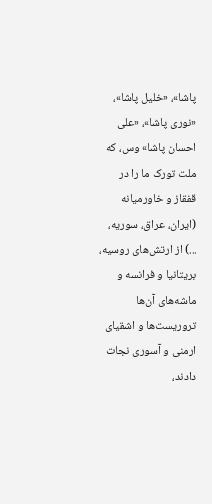پاشا»، «خلیل پاشا»، «نوری پاشا»، «علی احسان پاشا» وس، که ملت تورک ما را در قفقاز و خاورمیانه (ایران، عراق، سوریه، ...) از ارتش‌های روسیه، بریتانیا و فرانسه و ماشه‌‌های آن‌ها تروریست‌ها و اشقیای ارمنی و آسوری نجات دادند،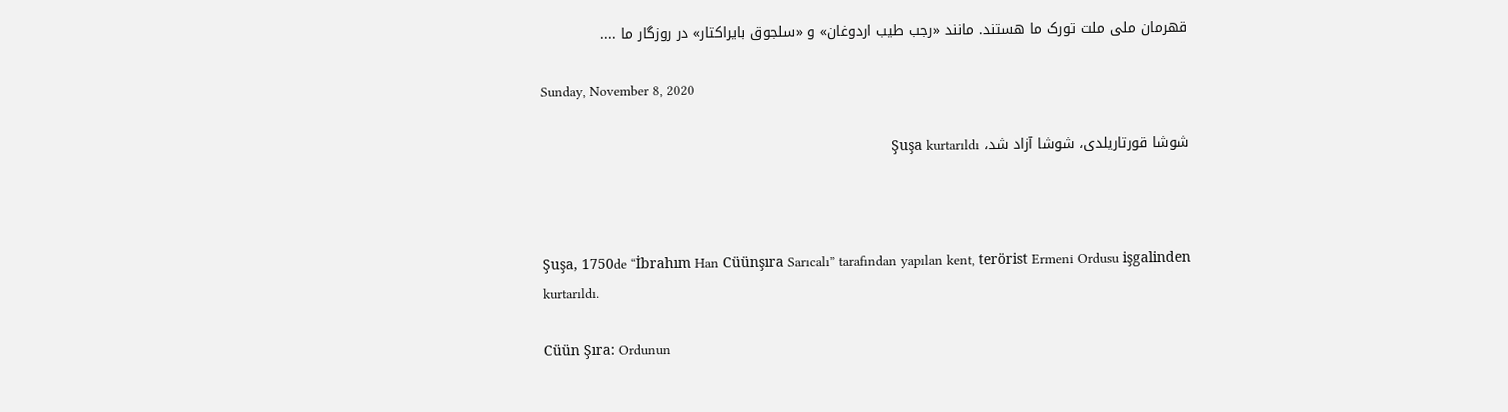قهرمان ملی ملت تورک ما هستند. مانند «رجب طیب اردوغان» و «سلجوق بایراکتار» در روزگار ما ....

Sunday, November 8, 2020

شوشا قورتاریلدی، شوشا آزاد شد، Şuşa kurtarıldı



Şuşa, 1750de “İbrahım Han Cüünşıra Sarıcalı” tarafından yapılan kent, terörist Ermeni Ordusu işgalinden kurtarıldı.

Cüün Şıra: Ordunun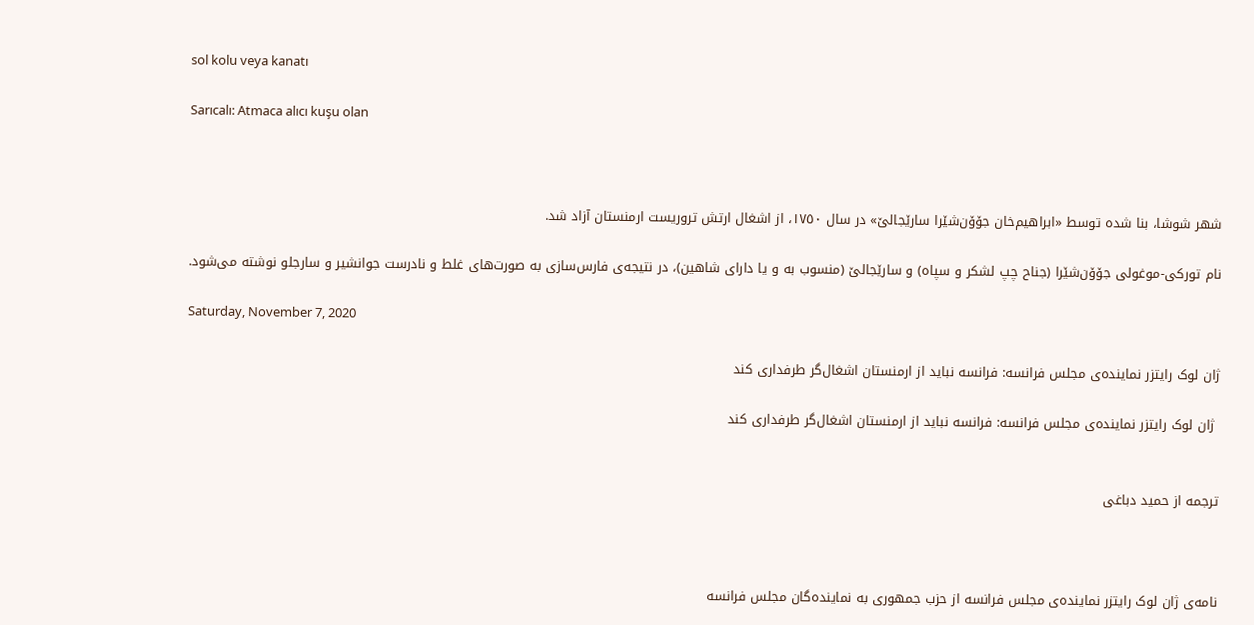sol kolu veya kanatı

Sarıcalı: Atmaca alıcı kuşu olan



شهر شوشا، بنا شده توسط «ابراهیم‌خان جۆۆن‌شێرا سارێجالێ» در سال ١٧٥٠، از اشغال ارتش تروریست ارمنستان آزاد شد.

نام تورکی-موغولی جۆۆن‌شێرا (جناح چپ لشکر و سپاه) و سارێجالێ (منسوب به و یا دارای شاهین)، در نتیجه‌ی فارس‌سازی به صورت‌های غلط و نادرست جوانشیر و سارجلو نوشته می‌شود.

Saturday, November 7, 2020

ژان لوک رایتزر نماینده‌ی مجلس فرانسه: فرانسه نباید از ارمنستان اشغال‌گر طرفداری کند

 ژان لوک رایتزر نماینده‌ی مجلس فرانسه: فرانسه نباید از ارمنستان اشغال‌گر طرفداری کند


ترجمه از حمید دباغی



نامه‌ی ژان لوک رایتزر نماینده‌ی مجلس فرانسه از حزب جمهوری به نماینده‌گان مجلس فرانسه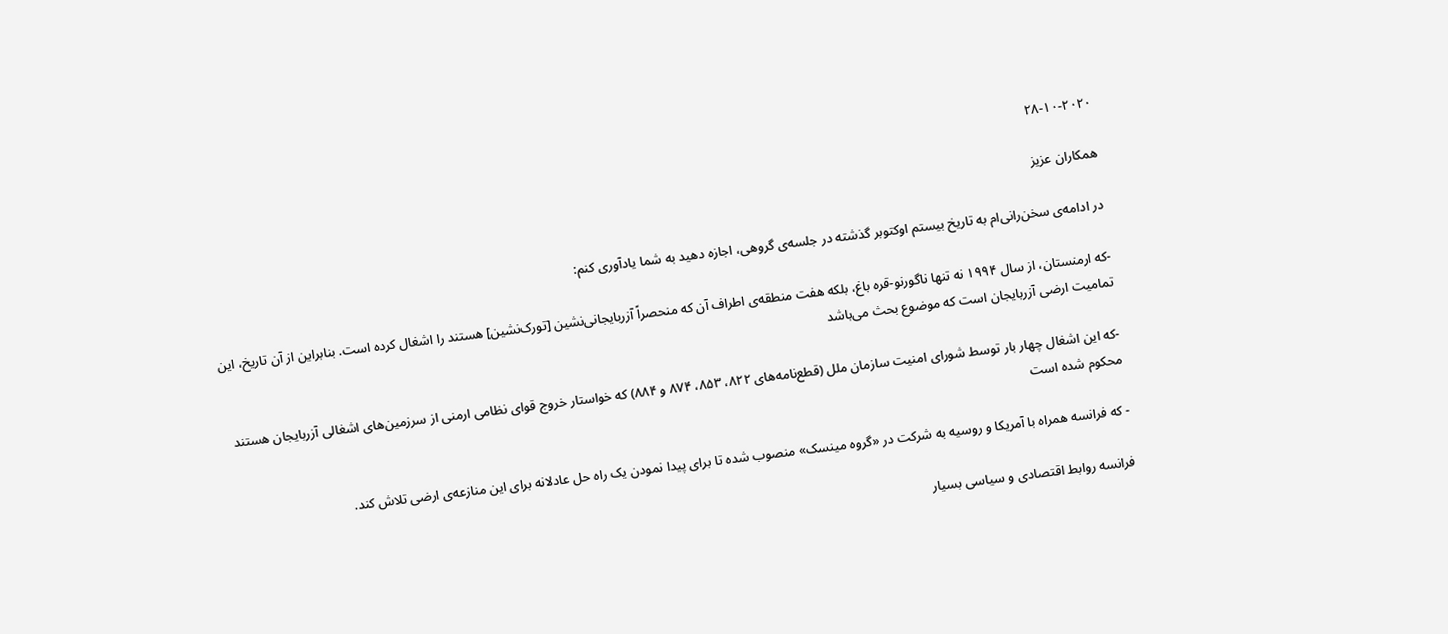٢٠٢٠-١٠-٢٨

همکاران عزیز

در ادامه‌ی سخن‌رانی‌ام به تاریخ بیستم اوکتوبر گذشته در جلسه‌ی گروهی، اجازه دهید به شما یادآوری کنم:

-که ارمنستان، از سال ۱۹۹۴ نه تنها ناگورنو-قره باغ، بلکه هفت منطقه‌ی اطراف آن که منحصراً آزربایجانی‌نشین [تورک‌نشین] هستند را اشغال کرده است. بنابراین از آن تاریخ، این تمامیت ارضی آزربایجان است که موضوع بحث می‌باشد

-که این اشغال چهار بار توسط شورای امنیت سازمان ملل (قطع‌نامه‌های ۸۲۲، ۸۵۳، ۸۷۴ و ۸۸۴) که خواستار خروج قوای نظامی ارمنی از سرزمین‌های اشغالی آزربایجان هستند محکوم شده است

- که فرانسه همراه با آمریکا و روسیه به شرکت در «گروه مینسک» منصوب شده تا برای پیدا نمودن یک راه حل عادلانه برای این منازعه‌ی ارضی تلاش کند.

فرانسه روابط اقتصادی و سیاسی بسیار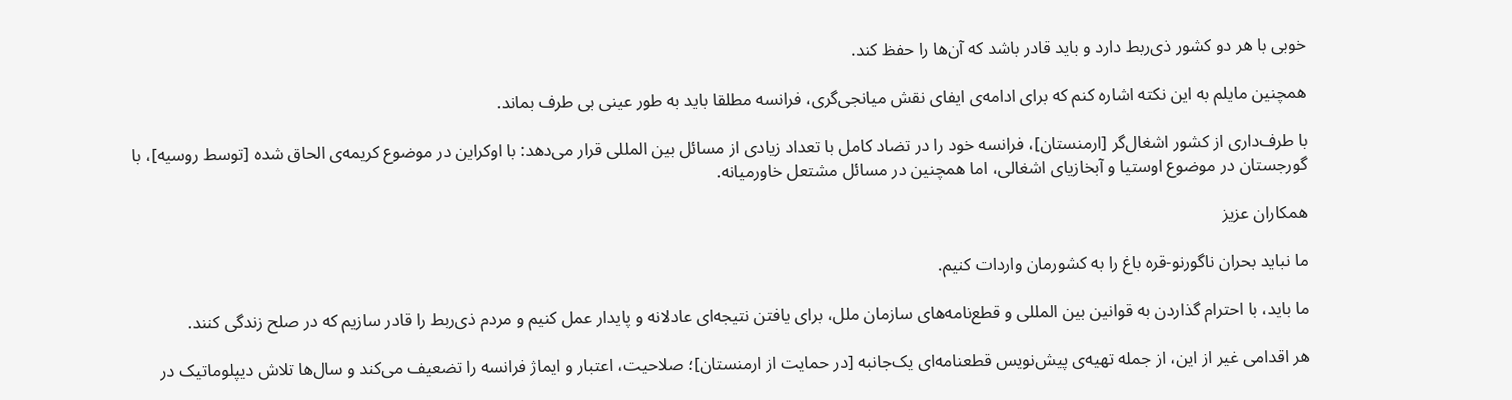خوبی با هر دو کشور ذی‌ربط دارد و باید قادر باشد که آن‌ها را حفظ کند.

همچنین مایلم به این نکته اشاره کنم که برای ادامه‌ی ایفای نقش میانجی‌گری، فرانسه مطلقا باید به طور عینی بی طرف بماند.

با طرف‌داری از کشور اشغال‌گر [ارمنستان]، فرانسه خود را در تضاد کامل با تعداد زیادی از مسائل بین المللی قرار می‌دهد: با اوکراین در موضوع کریمه‌ی الحاق شده [توسط روسیه]، با گورجستان در موضوع اوستیا و آبخازیای اشغالی، اما همچنین در مسائل مشتعل خاورمیانه.

همکاران عزیز

ما نباید بحران ناگورنو-قره باغ را به کشورمان واردات کنیم.

ما باید، با احترام گذاردن به قوانین بین المللی و قطع‌نامه‌های سازمان ملل، برای یافتن نتیجه‌ای عادلانه و پایدار عمل کنیم و مردم ذی‌ربط را قادر سازیم که در صلح زندگی کنند.

هر اقدامی غیر از این، از جمله تهیه‌ی پیش‌نویس قطعنامه‌ای یک‌جانبه [در حمایت از ارمنستان]؛ صلاحيت، اعتبار و ایماژ فرانسه را تضعیف می‌کند و سال‌ها تلاش دیپلوماتیک در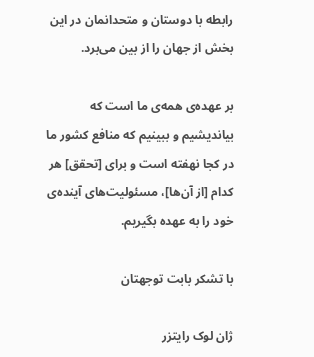رابطه با دوستان و متحدانمان در این بخش از جهان را از بین می‌برد.

بر عهده‌ی همه‌ی ما است که بیاندیشیم و ببینیم که منافع کشور ما در کجا نهفته است و برای [تحقق] هر کدام [از آن‌ها]، مسئولیت‌های آینده‌ی خود را به عهده بگیریم.

با تشکر بابت توجهتان

ژان لوک رایتزر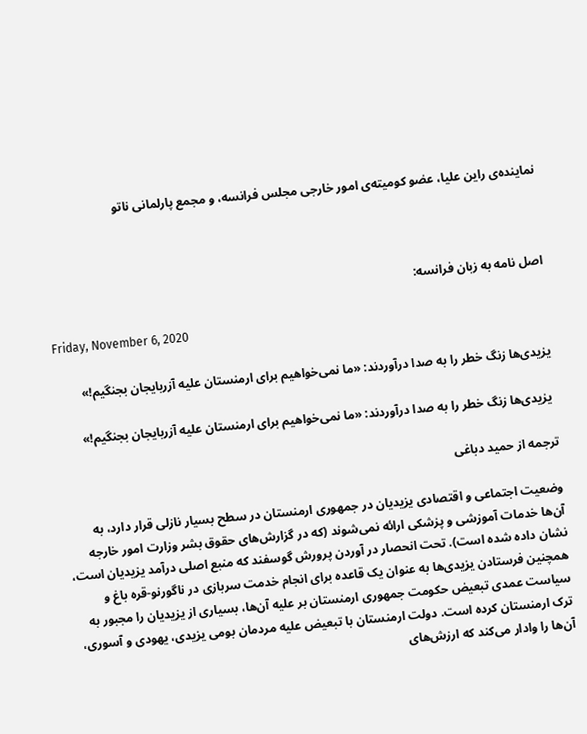نماینده‌ی راین علیا، عضو کومیته‌ی امور خارجی مجلس فرانسه، و مجمع پارلمانی ناتو



اصل نامه به زبان فرانسه:

Friday, November 6, 2020

یزیدی‌ها زنگ خطر را به صدا درآوردند: «ما نمی‌خواهیم برای ارمنستان علیه آزربایجان بجنگیم!»

 یزیدی‌ها زنگ خطر را به صدا درآوردند: «ما نمی‌خواهیم برای ارمنستان علیه آزربایجان بجنگیم!»

ترجمه از حمید دباغی

وضعیت اجتماعی و اقتصادی یزیدیان در جمهوری ارمنستان در سطح بسیار نازلی قرار دارد، به آن‌ها خدمات آموزشی و پزشکی ارائه نمی‌شوند (که در گزارش‌های حقوق بشر وزارت امور خارجه نشان داده شده است). تحت انحصار در آوردن پرورش گوسفند که منبع اصلی درآمد یزیدیان است، همچنین فرستادن یزیدی‌ها به عنوان یک قاعده برای انجام خدمت سربازی در ناگورنو-قره باغ و سیاست عمدی تبعیض حکومت جمهوری ارمنستان بر علیه آن‌ها، بسیاری از یزیدیان را مجبور به ترک ارمنستان کرده است. دولت ارمنستان با تبعیض علیه مردمان بومی یزیدی، یهودی و آسوری، آن‌ها را وادار می‌کند که ارزش‌های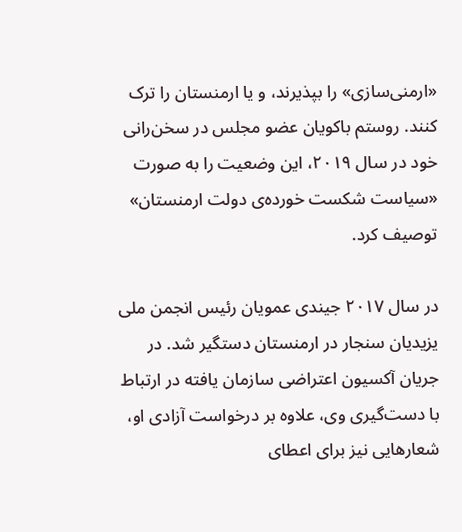«ارمنی‌سازی» را بپذیرند، و یا ارمنستان را ترک کنند. روستم باکویان عضو مجلس در سخن‌رانی خود در سال ۲۰۱۹، این وضعیت را به صورت «سیاست شکست خورده‌ی دولت ارمنستان» توصیف کرد.

در سال ۲۰۱۷ جیندی عمویان رئیس انجمن ملی یزیدیان سنجار در ارمنستان دستگیر شد. در جریان آکسیون اعتراضی سازمان یافته در ارتباط با دست‌گیری وی، علاوه بر درخواست آزادی او، شعارهایی نیز برای اعطای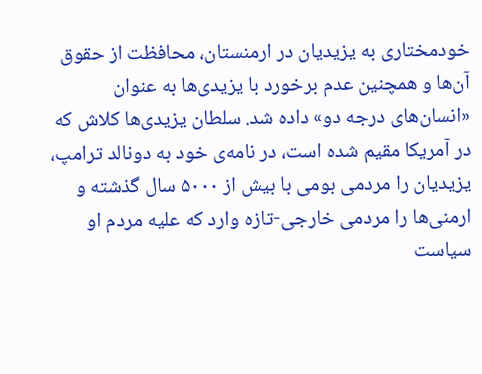خودمختاری به یزیدیان در ارمنستان، محافظت از حقوق آن‌ها و همچنین عدم برخورد با یزیدی‌ها به عنوان «انسان‌های درجه دو» داده شد. سلطان یزیدی‌ها کلاش که در آمریکا مقیم شده است، در نامه‌ی خود به دونالد ترامپ، یزیدیان را مردمی بومی با بیش از ۵۰۰۰ سال گذشته و ارمنی‌ها را مردمی خارجی-تازه وارد که علیه مردم او سیاست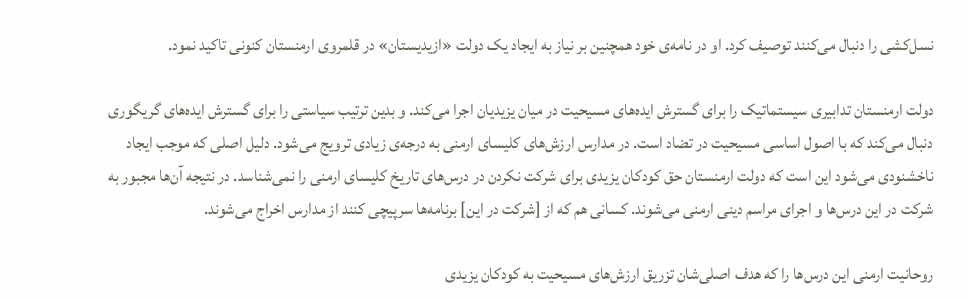نسل‌کشی را دنبال می‌کنند توصیف کرد. او در نامه‌ی خود همچنین بر نیاز به ایجاد یک دولت «ازیدیستان» در قلمروی ارمنستان کنونی تاکید نمود.

دولت ارمنستان تدابیری سیستماتیک را برای گسترش ایده‌های مسیحیت در میان یزیدیان اجرا می‌کند. و بدین ترتیب سیاستی را برای گسترش ایده‌های گریگوری دنبال می‌کند که با اصول اساسی مسیحیت در تضاد است. در مدارس ارزش‌های کلیسای ارمنی به درجه‌ی زیادی ترویج می‌شود. دلیل اصلی که موجب ایجاد ناخشنودی می‌شود این است که دولت ارمنستان حق کودکان یزیدی برای شرکت نکردن در درس‌های تاریخ کلیسای ارمنی را نمی‌شناسد. در نتیجه آن‌ها مجبور به شرکت در این درس‌ها و اجرای مراسم دینی ارمنی می‌شوند. کسانی هم که از [شرکت در این] برنامه‌ها سرپیچی ‌کنند از مدارس اخراج می‌شوند.

روحانیت ارمنی این درس‌ها را که هدف اصلی‌شان تزریق ارزش‌های مسیحیت به کودکان یزیدی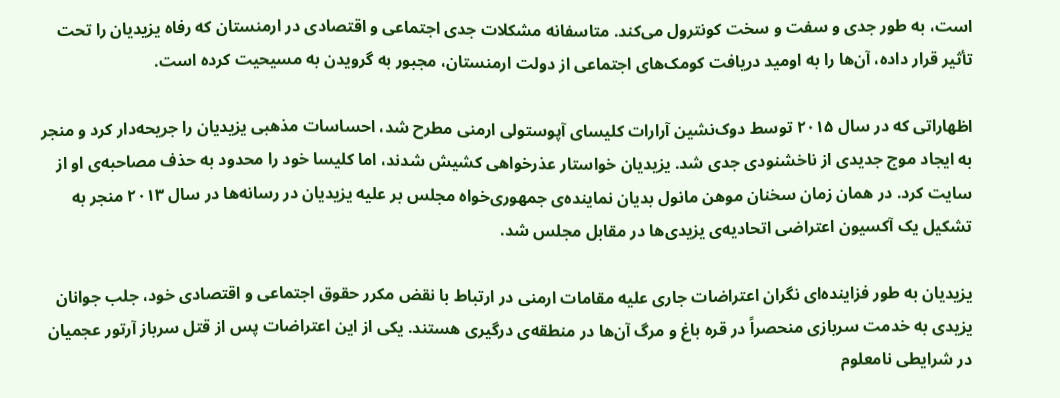است، به طور جدی و سفت و سخت کونترول می‌کند. متاسفانه مشکلات جدی اجتماعی و اقتصادی در ارمنستان که رفاه یزیدیان را تحت تأثیر قرار داده، آن‌ها را به اومید دریافت کومک‌های اجتماعی از دولت ارمنستان، مجبور به گرویدن به مسیحیت کرده است.

اظهاراتی که در سال ۲۰۱۵ توسط دوک‌نشین آرارات کلیسای آپوستولی ارمنی مطرح شد، احساسات مذهبی یزیدیان را جریحه‌دار کرد و منجر به ایجاد موج جدیدی از ناخشنودی جدی شد. یزیدیان خواستار عذرخواهی کشیش شدند، اما کلیسا خود را محدود به حذف مصاحبه‌ی او از سایت کرد. در همان زمان سخنان موهن مانول بدیان نماینده‌ی جمهوری‌خواه مجلس بر علیه یزیدیان در رسانه‌ها در سال ٢٠١٣ منجر به تشکیل یک آکسیون اعتراضی اتحادیه‌ی یزیدی‌ها در مقابل مجلس شد.

یزیدیان به طور فزاینده‌ای نگران اعتراضات جاری علیه مقامات ارمنی در ارتباط با نقض مکرر حقوق اجتماعی و اقتصادی خود، جلب جوانان یزیدی به خدمت سربازی منحصراً در قره باغ و مرگ آن‌ها در منطقه‌ی درگیری هستند. یکی از این اعتراضات پس از قتل سرباز آرتور عجمیان در شرایطی نامعلوم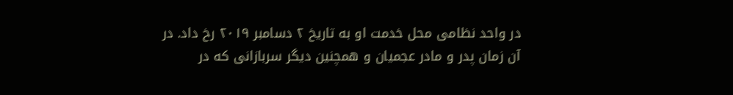در واحد نظامی محل خدمت او به تاریخ ٢ دسامبر ٢٠١٩ رخ داد. در آن زمان پدر و مادر عجمیان و همچنین دیگر سربازانی که در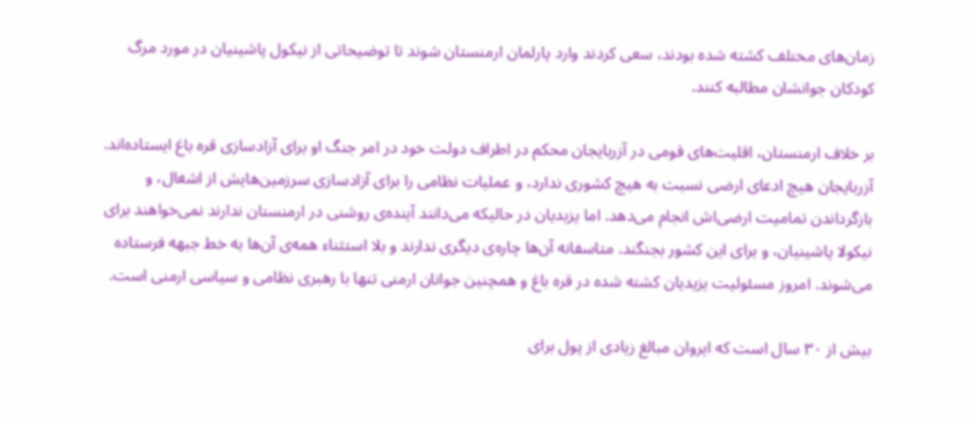زمان‌های مختلف کشته شده بودند، سعی کردند وارد پارلمان ارمنستان شوند تا توضیحاتی از نیکول پاشینیان در مورد مرگ کودکان جوانشان مطالبه کنند.

بر خلاف ارمنستان، اقلیت‌های قومی در آزربایجان محکم در اطراف دولت خود در امر جنگ او برای آزادسازی‌ قره باغ ایستاده‌اند. آزربایجان هیچ ادعای ارضی نسبت به هیچ کشوری ندارد، و عملیات نظامی را برای آزادسازی سرزمین‌هایش از اشغال، و بازگرداندن تمامیت ارضی‌اش انجام می‌دهد. اما یزیدیان در حالیکه می‌دانند آینده‌ی روشنی در ارمنستان ندارند نمی‌خواهند برای نیکولا پاشینیان، و برای این کشور بجنگند. متاسفانه آن‌ها چاره‌ی دیگری ندارند و بلا استثناء همه‌ی آن‌ها به خط جبهه فرستاده می‌شوند. امروز مسئولیت یزیدیان کشته شده در قره باغ و همچنین جوانان ارمنی تنها با رهبری نظامی و سیاسی ارمنی است.

بیش از ٣٠ سال است که ایروان مبالغ زیادی از پول برای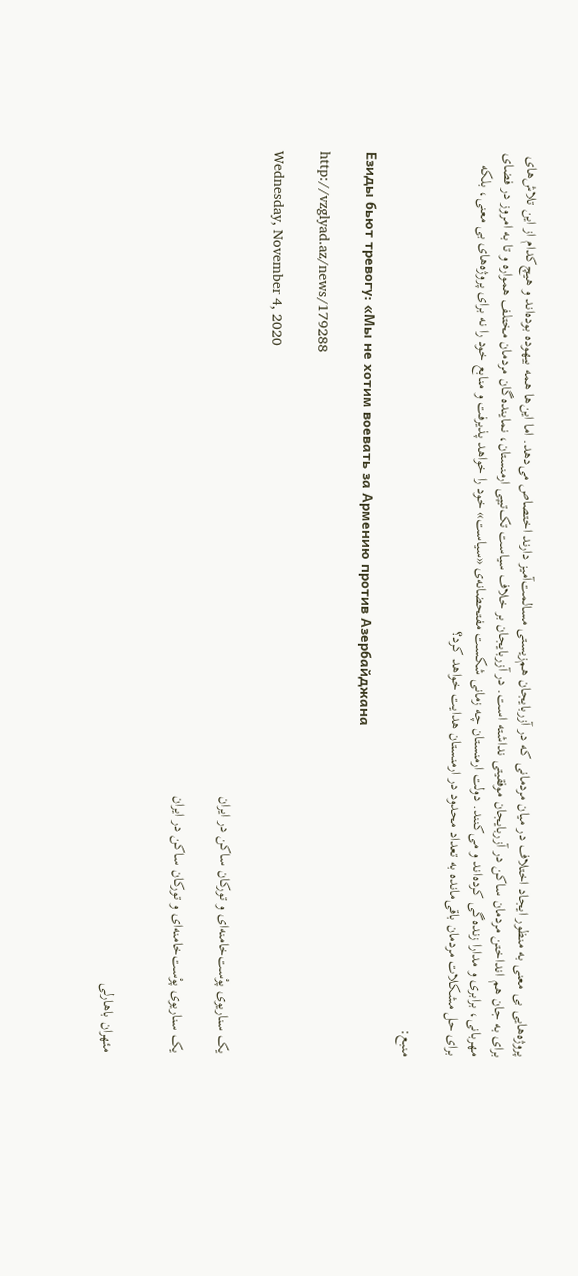پروژه‌هایی بی معنی به منظور ایجاد اختلاف در میان مردمانی که در آزربایجان هم‌زیستی مسالمت‌آمیز دارند اختصاص می‌دهد. اما این‌ها همه بیهوده بوده‌اند و هیچ‌کدام از این تلاش‌های برای به جان هم انداختن مردمان ساکن در آزربایجان موفقیتی نداشته است. در آزربایجان بر خلاف سیاست تک‌تیپی ارمنستان، نماینده‌گان مردمان مختلف همواره و تا به امروز در فضای مهربانی، برابری و مدارا زنده‌گی کرده‌اند و می‌کنند. دولت ارمنستان چه زمانی شکست مفتحضانه‌ی «سیاست» خود را خواهد پذیرفت و منابع خود را نه برای پروژه‌های بی معنی، بلکه برای حل مشکلات مردمان باقی‌مانده به تعداد محدود در ارمنستان هدایت خواهد کرد؟

منبع:

Езиды бьют тревогу: «Мы не хотим воевать за Армению против Азербайджана

http://vzglyad.az/news/179288

Wednesday, November 4, 2020

یک سناریوی پوْست‌خامنه‌ای و تورکان ساکن در ایران

یک سناریوی پوْست‌خامنه‌ای و تورکان ساکن در ایران


مئهران باهارلی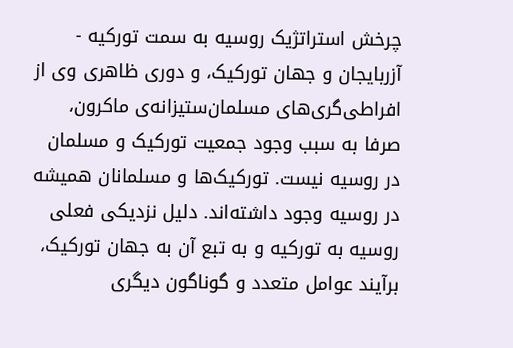چرخش استراتژیک روسیه به سمت تورکیه - آزربایجان و جهان تورکیک، و دوری ظاهری وی از افراطی‌گری‌های مسلمان‌ستیزانه‌ی ماکرون، صرفا به سبب وجود جمعیت تورکیک و مسلمان در روسیه نیست. تورکیک‌ها و مسلمانان همیشه در روسیه وجود داشته‌اند. دلیل نزدیکی فعلی روسیه به تورکیه و به تبع آن به جهان تورکیک، برآیند عوامل متعدد و گوناگون دیگری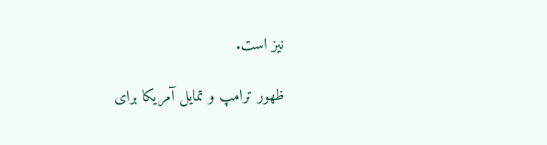نیز است.

ظهور ترامپ و تمایل آمریکا برای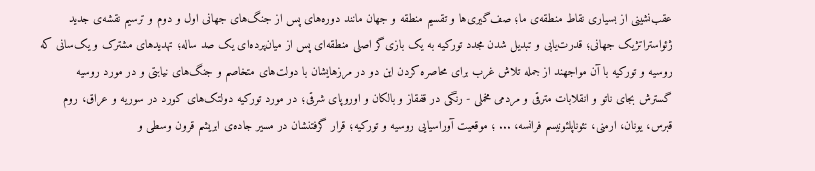عقب‌نشینی از بسیاری نقاط منطقه‌ی ما؛ صف‌گیری‌ها و تقسیم منطقه و جهان مانند دوره‌ها‌ی پس از جنگ‌های جهانی اول و دوم و ترسیم نقشه‌ی جدید ژئواستراتژیک جهانی؛ قدرت‌یابی و تبدیل شدن مجدد تورکیه به یک بازی‌گر اصلی منطقه‌ای پس از میان‌پرده‌ای یک صد ساله؛ تهدیدهای مشترک و یک‌سانی که روسیه و تورکیه با آن مواجهند از جمله تلاش غرب برای محاصره کردن این دو در مرزهایشان با دولت‌های متخاصم و جنگ‌های نیابتی و در مورد روسیه گسترش بجای ناتو و انقلابات مترقی و مردمی مخملی - رنگی در قفقاز و بالکان و اوروپای شرقی؛ در مورد تورکیه دولتک‌های کورد در سوریه و عراق، روم قبرس، یونان، ارمنی، نئوناپلئونیسم فرانسه، ... ؛ موقعیت آوراسیایی روسیه و تورکیه؛ قرار گرفتنشان در مسیر جاده‌ی ابریشم قرون وسطی و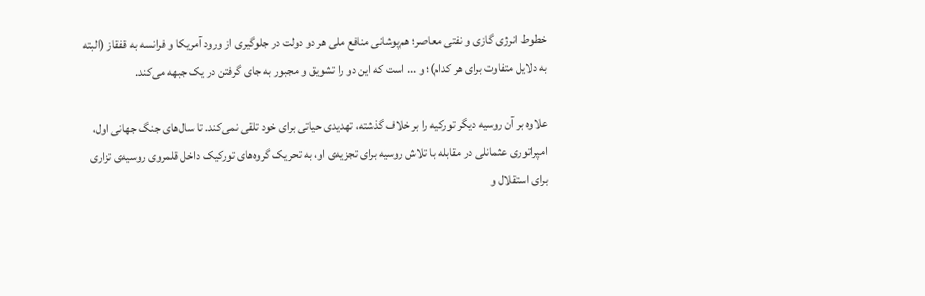خطوط انرژی گازی و نفتی معاصر؛ هم‌پوشانی منافع ملی هر دو دولت در جلوگیری از ورود آمریکا و فرانسه به قفقاز (البته به دلایل متفاوت برای هر کدام)؛ و ... است که این دو را تشویق و مجبور به جای گرفتن در یک جبهه می‌کند.

علاوه بر آن روسیه دیگر تورکیه را بر خلاف گذشته، تهدیدی حیاتی برای خود تلقی نمی‌کند. تا سال‌های جنگ جهانی اول، امپراتوری عثمانلی در مقابله با تلاش روسیه برای تجزیه‌ی او، به تحریک گروه‌های تورکیک داخل قلمروی روسیه‌ی تزاری برای استقلال و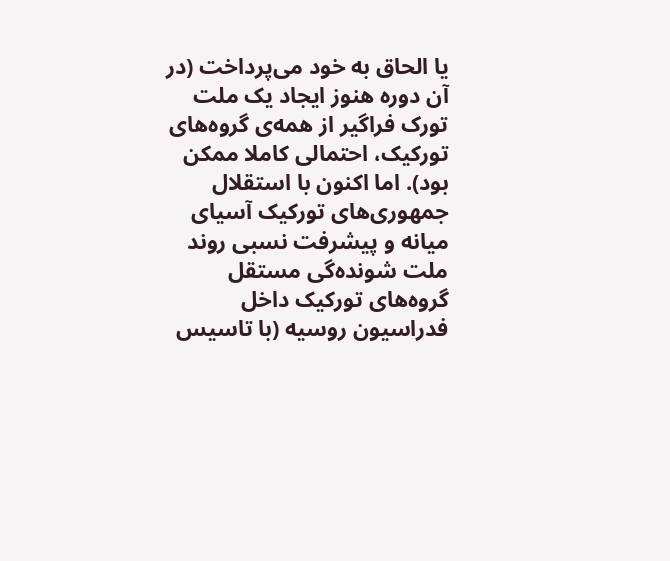یا الحاق به خود می‌پرداخت (در آن دوره هنوز ایجاد یک ملت تورک فراگیر از همه‌ی گروه‌های تورکیک، احتمالی کاملا ممکن بود). اما اکنون با استقلال جمهوری‌های تورکیک آسیای میانه و پیشرفت نسبی روند ملت شونده‌گی مستقل گروه‌های تورکیک داخل فدراسیون روسیه (با تاسیس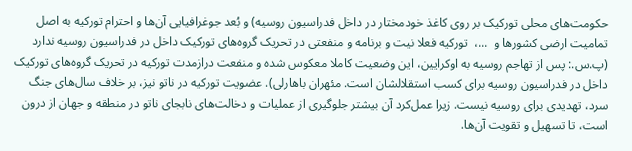حکومت‌های محلی تورکیک بر روی کاغذ خودمختار در داخل فدراسیون روسیه) و بُعد جوغرافیایی آن‌ها و احترام تورکیه به اصل تمامیت ارضی کشورها و  ...،  تورکیه فعلا نیت و برنامه‌ و منفعتی در تحریک گروه‌های تورکیک داخل در فدراسیون روسیه ندارد (پ.س.: پس از تهاجم روسیه به اوکرایین، این وضعیت کاملا معکوس شده و منفعت درازمدت تورکیه در تحریک گروه‌های تورکیک داخل در فدراسیون روسیه برای کسب استقلالشان است. مئهران باهارلی). عضویت تورکیه در ناتو نیز، بر خلاف سال‌های جنگ سرد، تهدیدی برای روسیه نیست. زیرا عمل‌کرد آن بیشتر جلوگیری از عملیات و دخالت‌های نابجای ناتو در منطقه و جهان از درون است، تا تسهیل و تقویت آن‌ها.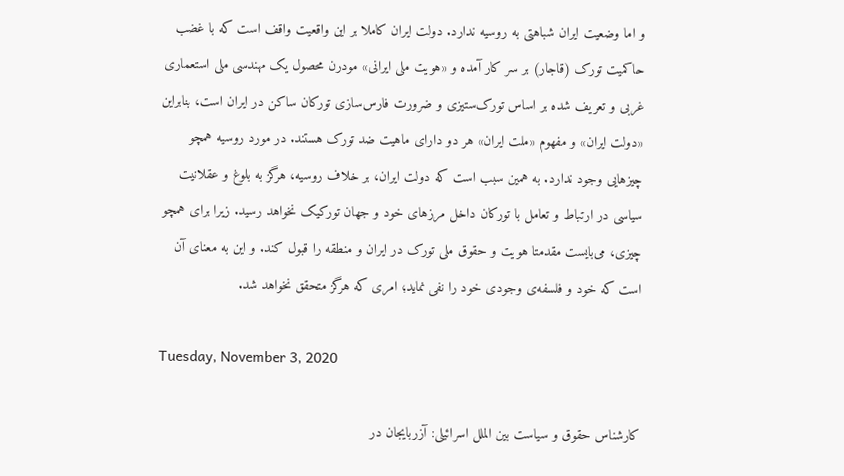و اما وضعیت ایران شباهتی به روسیه ندارد. دولت ایران کاملا بر این واقعیت واقف است که با غضب حاکمیت تورک (قاجار) بر سر کار آمده و «هویت ملی ایرانی» مودرن محصول یک مهندسی ملی استعماری غربی و تعریف شده بر اساس تورک‌ستیزی و ضرورت فارس‌سازی تورکان ساکن در ایران است، بنابراین «دولت ایران» و مفهوم «ملت ایران» هر دو دارای ماهیت ضد تورک هستند. در مورد روسیه همچو چیزهایی وجود ندارد. به همین سبب است که دولت ایران، بر خلاف روسیه، هرگز به بلوغ و عقلانیت سیاسی در ارتباط و تعامل با تورکان داخل مرزهای خود و جهان تورکیک نخواهد رسید. زیرا برای همچو چیزی، می‌بایست مقدمتا هویت و حقوق ملی تورک در ایران و منطقه را قبول کند. و این به معنای آن است که خود و فلسفه‌ی وجودی خود را نفی نماید؛ امری که هرگز متحقق نخواهد شد.

Tuesday, November 3, 2020

کارشناس حقوق و سیاست بین الملل اسرائیلی: آزربایجان در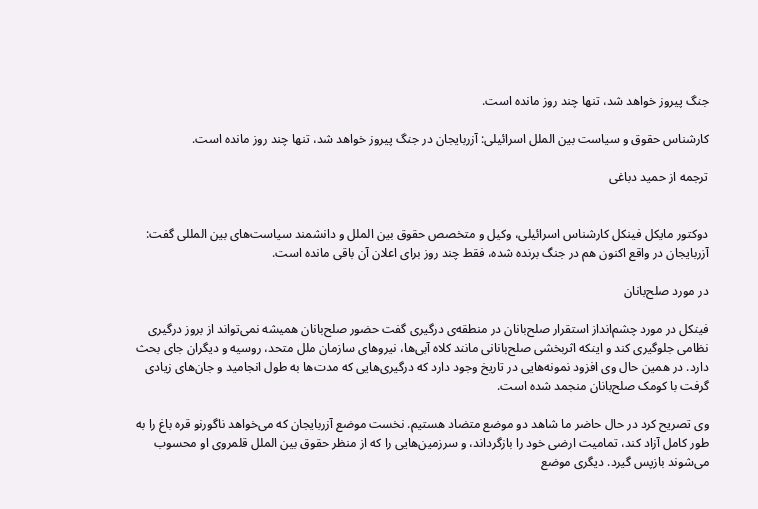جنگ پیروز خواهد شد، تنها چند روز مانده است.

کارشناس حقوق و سیاست بین الملل اسرائیلی: آزربایجان در جنگ پیروز خواهد شد، تنها چند روز مانده است.

ترجمه از حمید دباغی


دوکتور مایکل فینکل کارشناس اسرائیلی، وکیل و متخصص حقوق بین الملل و دانشمند سیاست‌های بین المللی گفت: آزربایجان در واقع اکنون هم در جنگ برنده شده، فقط چند روز برای اعلان آن باقی مانده است.

در مورد صلح‌بانان

فینکل در مورد چشم‌انداز استقرار صلح‌بانان در منطقه‌ی درگیری ‌گفت حضور صلح‌بانان همیشه نمی‌تواند از بروز درگیری نظامی جلوگیری کند و اینکه اثربخشی صلح‌بانانی مانند کلاه آبی‌ها، نیروهای سازمان ملل متحد، روسیه و دیگران جای بحث دارد. در همين حال وی افزود نمونه‌هایی در تاريخ وجود دارد که درگيری‌هایی که مدت‌ها به طول انجاميد و جان‌های زيادی گرفت با کومک صلح‌بانان منجمد شده است.

وی تصریح کرد در حال حاضر ما شاهد دو موضع متضاد هستیم. نخست موضع آزربایجان که می‌خواهد ناگورنو قره باغ را به طور کامل آزاد کند، تمامیت ارضی خود را بازگرداند، و سرزمین‌هایی را که از منظر حقوق بین الملل قلمروی او محسوب می‌شوند بازپس گیرد. دیگری موضع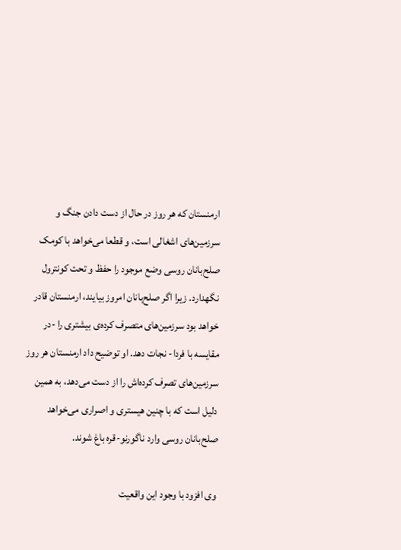ارمنستان که هر روز در حال از دست دادن جنگ و سرزمین‌های اشغالی است، و قطعا می‌خواهد با کومک صلح‌بانان روسی وضع موجود را حفظ و تحت کونترول نگهدارد. زیرا اگر صلح‌بانان امروز بیایند، ارمنستان قادر خواهد بود سرزمین‌های متصرف کرده‌ی بیشتری را -در مقایسه با فردا- نجات دهد. او توضیح داد ارمنستان هر روز سرزمین‌های تصرف کرده‌اش را از دست می‌دهد، به همین دلیل است که با چنین هیستری و اصراری می‌خواهد صلح‌بانان روسی وارد ناگورنو-قره باغ شوند.

وی افزود با وجود این واقعیت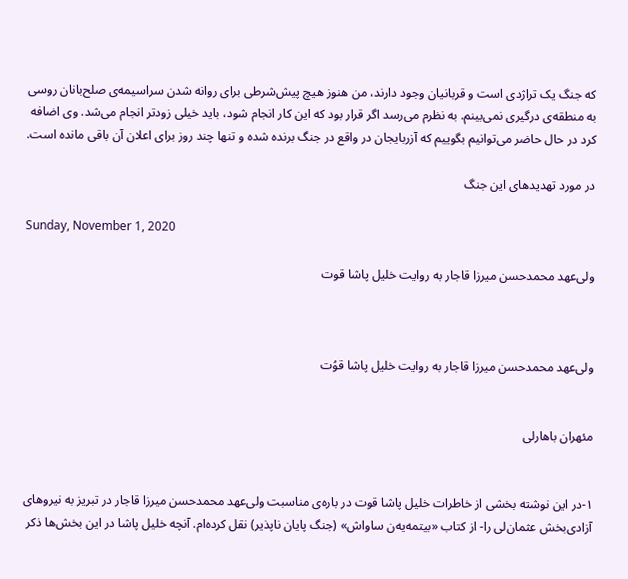که جنگ یک تراژدی است و قربانیان وجود دارند، من هنوز هیچ پیش‌شرطی برای روانه شدن سراسیمه‌ی صلح‌بانان روسی به منطقه‌ی درگیری نمی‌بینم. به نظرم می‌رسد اگر قرار بود که این کار انجام شود، باید خیلی زودتر انجام می‌شد. وی اضافه کرد در حال حاضر می‌توانیم بگوییم که آزربایجان در واقع در جنگ برنده شده و تنها چند روز برای اعلان آن باقی مانده است.

در مورد تهدیدهای این جنگ

Sunday, November 1, 2020

ولی‌عهد محمدحسن میرزا قاجار به روایت خلیل پاشا قوت



ولی‌عهد محمدحسن میرزا قاجار به روایت خلیل پاشا قوُت


مئهران باهارلی


١-در این نوشته بخشی از خاطرات خلیل پاشا قوت در باره‌ی مناسبت ولی‌عهد محمدحسن میرزا قاجار در تبریز به نیروهای آزادی‌بخش عثمان‌لی را- از کتاب «بیتمه‌یه‌ن ساواش» (جنگ پایان ناپذیر) نقل کرده‌ام. آنچه خلیل پاشا در این بخش‌ها ذکر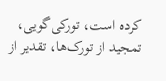کرده است، تورکی‌گویی، تمجید از تورک‌ها، تقدیر از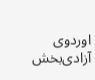اوردوی آزادی‌بخش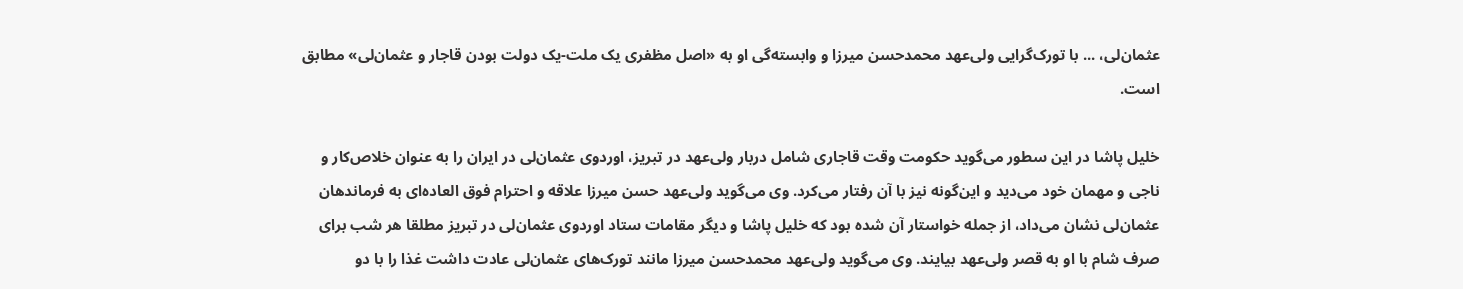عثمان‌لی، ... با تورک‌گرایی ولی‌عهد محمدحسن میرزا و وابسته‌گی او به «اصل مظفری یک ملت-یک دولت بودن قاجار و عثمان‌لی» مطابق است.

خلیل پاشا در این سطور می‌‌گوید حکومت وقت قاجاری شامل دربار ولی‌عهد در تبریز، اوردوی عثمان‌لی در ایران را به عنوان خلاص‌کار و ناجی و مهمان خود می‌دید و این‌گونه نیز با آن رفتار می‌کرد. وی می‌گوید ولی‌عهد حسن میرزا علاقه و احترام فوق العاده‌ای به فرماندهان عثمان‌لی نشان می‌داد، از جمله خواستار آن شده بود که خلیل پاشا و دیگر مقامات ستاد اوردوی عثمان‌لی در تبریز مطلقا هر شب برای صرف شام با او به قصر ولی‌عهد بیایند. وی می‌گوید ولی‌عهد محمدحسن میرزا مانند تورک‌های عثمان‌لی عادت داشت غذا را با دو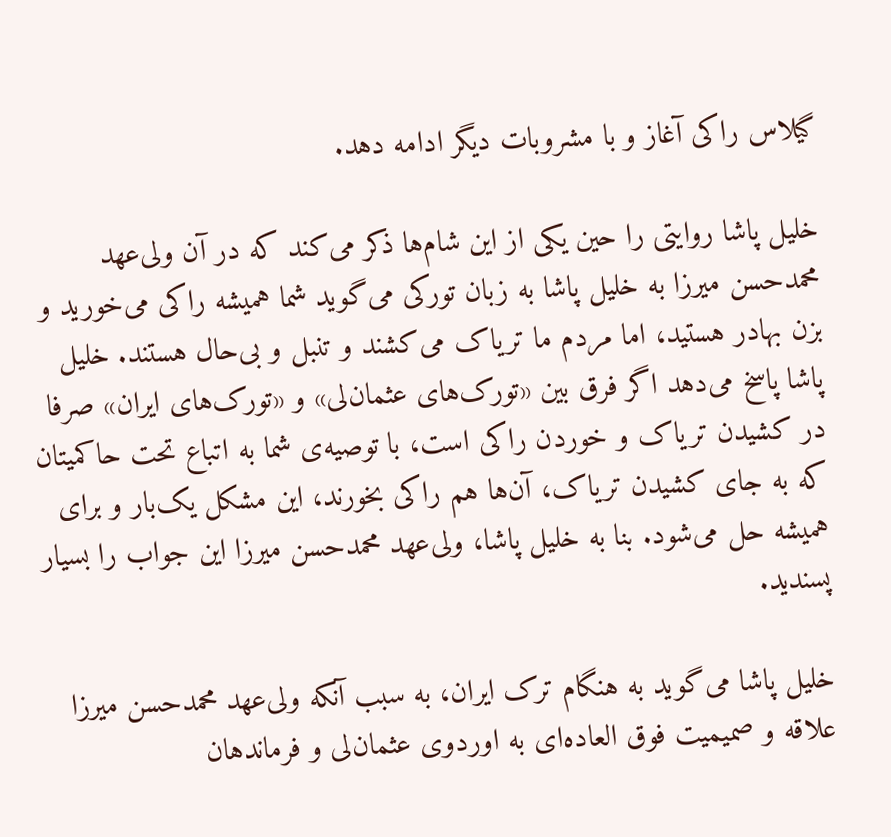گیلاس راکی آغاز و با مشروبات دیگر ادامه دهد.

خلیل پاشا روایتی را حین یکی از این شام‌ها ذکر می‌کند که در آن ولی‌عهد محمدحسن میرزا به خلیل پاشا به زبان تورکی می‌گوید شما همیشه راکی می‌خورید و بزن بهادر هستید، اما مردم ما تریاک می‌کشند و تنبل و بی‌حال هستند. خلیل پاشا پاسخ می‌دهد اگر فرق بین «تورک‌های عثمان‌لی» و «تورک‌های ایران» صرفا در کشیدن تریاک و خوردن راکی است، با توصیه‌ی شما به اتباع تحت حاکمیتان که به جای کشیدن تریاک، آن‌ها هم راکی بخورند، این مشکل یک‌بار و برای همیشه حل می‌شود. بنا به خلیل پاشا، ولی‌عهد محمدحسن میرزا این جواب را بسیار پسندید.

خلیل پاشا می‌گوید به هنگام ترک ایران، به سبب آنکه ولی‌عهد محمدحسن میرزا علاقه و صمیمیت فوق العاده‌ای به اوردوی عثمان‌لی و فرماندهان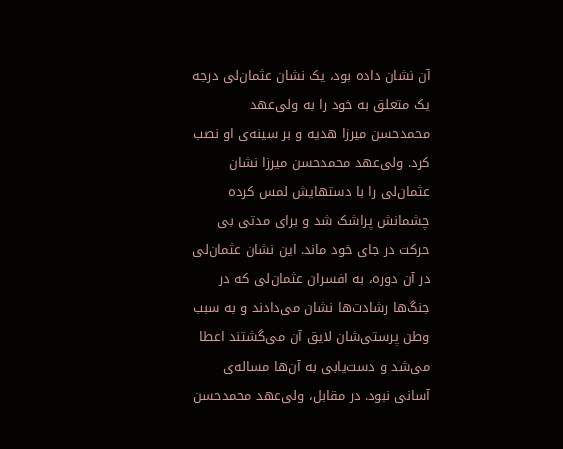آن نشان داده بود، یک نشان عثمان‌لی درجه یک متعلق به خود را به ولی‌عهد محمدحسن میرزا هدیه و بر سینه‌ی او نصب کرد. ولی‌عهد محمدحسن میرزا نشان عثمان‌لی را با دستهایش لمس کرده چشمانش پراشک شد و برای مدتی بی حرکت در جای خود ماند. این نشان عثمان‌لی در آن دوره، به افسران عثمان‌لی که در جنگ‌ها رشادت‌ها نشان می‌دادند و به سبب وطن پرستی‌شان لایق آن می‌گشتند اعطا می‌شد و دست‌یابی به آن‌ها مساله‌ی آسانی نبود. در مقابل، ولی‌عهد محمدحسن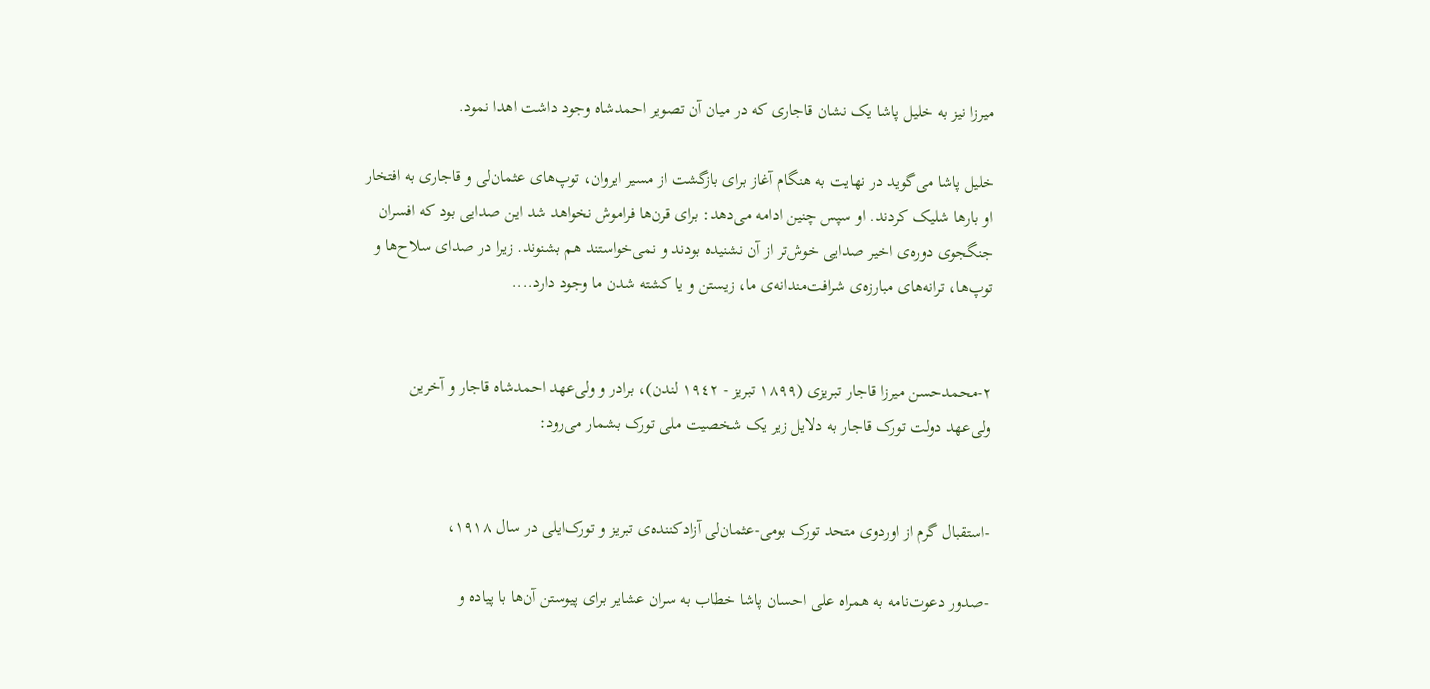میرزا نیز به خلیل پاشا یک نشان قاجاری که در میان آن تصویر احمدشاه وجود داشت اهدا نمود.

خلیل پاشا می‌گوید در نهایت به هنگام آغاز برای بازگشت از مسیر ایروان، توپ‌های عثمان‌لی و قاجاری به افتخار او بارها شلیک کردند. او سپس چنین ادامه می‌دهد: برای قرن‌ها فراموش نخواهد شد این صدایی بود که افسران جنگجوی دوره‌ی اخیر صدایی خوش‌تر از آن نشنیده بودند و نمی‌خواستند هم بشنوند. زیرا در صدای سلاح‌ها و توپ‌ها، ترانه‌های مبارزه‌ی شرافت‌مندانه‌ی ما، زیستن و یا کشته شدن ما وجود دارد....


٢-محمدحسن میرزا قاجار تبریزی (١٨٩٩ تبریز - ١٩٤٢ لندن)، برادر و ولی‌عهد احمدشاه قاجار و آخرین ولی‌عهد دولت تورک قاجار به دلایل زیر یک شخصیت ملی تورک بشمار می‌رود:


-استقبال گرم از اوردوی متحد تورک بومی-عثمان‌لی آزادکننده‌ی تبریز و تورک‌ایلی در سال ١٩١٨،

-صدور دعوت‌نامه به همراه علی احسان پاشا خطاب به سران عشایر برای پیوستن آن‌ها با پیاده و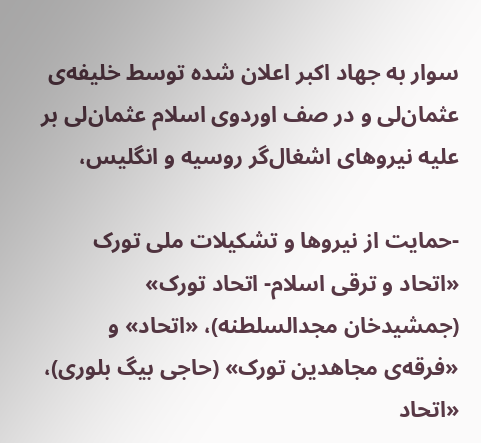سوار به جهاد اکبر اعلان شده توسط خلیفه‌ی عثمان‌لی و در صف اوردوی اسلام عثمان‌لی بر علیه نیروهای اشغال‌گر روسیه و انگلیس،

-حمایت از نیروها و تشکیلات ملی تورک «اتحاد و ترقی اسلام- اتحاد تورک» (جمشیدخان مجدالسلطنه)، «اتحاد» و «فرقه‌ی مجاهدین تورک» (حاجی بیگ بلوری)، «اتحاد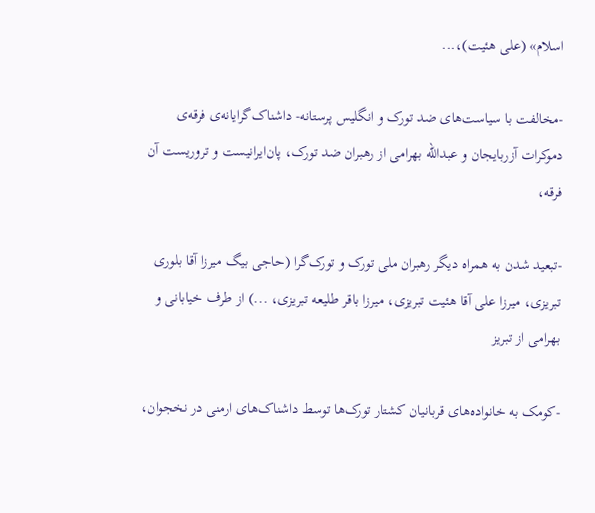اسلام» (علی هئیت)،...

-مخالفت با سیاست‌های ضد تورک و انگلیس پرستانه- داشناک‌گرایانه‌ی فرقه‌ی دموکرات آزربایجان و عبدالله بهرامی از رهبران ضد تورک، پان‌ایرانیست و تروریست آن فرقه،

-تبعید شدن به همراه دیگر رهبران ملی تورک و تورک‌گرا (حاجی بیگ میرزا آقا بلوری تبریزی، میرزا علی آقا هئیت تبریزی، میرزا باقر طلیعه تبریزی، ...) از طرف خیابانی و بهرامی از تبریز

-کومک به خانواده‌های قربانیان کشتار تورک‌ها توسط داشناک‌های ارمنی در نخجوان،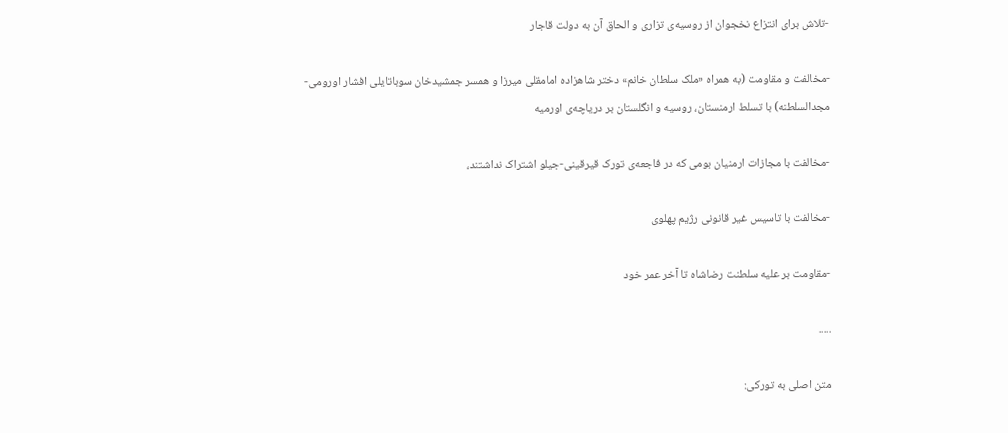-تلاش برای انتزاع نخجوان از روسیه‌ی تزاری و الحاق آن به دولت قاجار

-مخالفت و مقاومت (به همراه «ملک سلطان خانم» دختر شاهزاده امامقلی میرزا و همسر جمشیدخان سوباتایلی افشار اورومی-مجدالسلطنه) با تسلط ارمنستان، روسیه و انگلستان بر دریاچه‌ی اورمیه

-مخالفت با مجازات ارمنیان بومی که در فاجعه‌ی تورک قیرقینی-جیلو اشتراک نداشتند،

-مخالفت با تاسیس غیر قانونی رژیم پهلوی

-مقاومت بر علیه سلطنت رضاشاه تا آخر عمر خود

.....

متن اصلی به تورکی: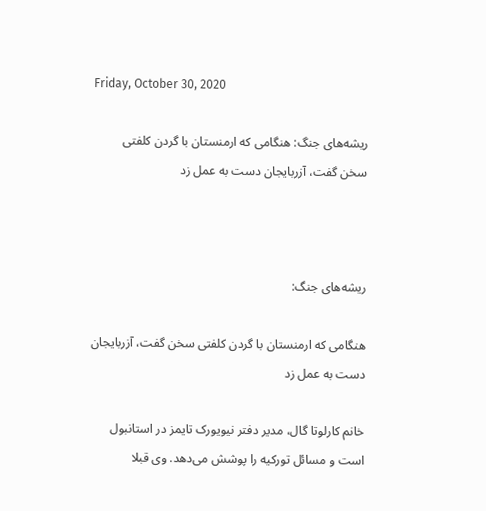Friday, October 30, 2020

ریشه‌های جنگ: هنگامی که ارمنستان با گردن کلفتی سخن گفت، آزربایجان دست به عمل زد



ریشه‌های جنگ:

هنگامی که ارمنستان با گردن کلفتی سخن گفت، آزربایجان دست به عمل زد

خانم کارلوتا گال، مدیر دفتر نیویورک تایمز در استانبول است و مسائل تورکیه را پوشش می‌دهد. وی قبلا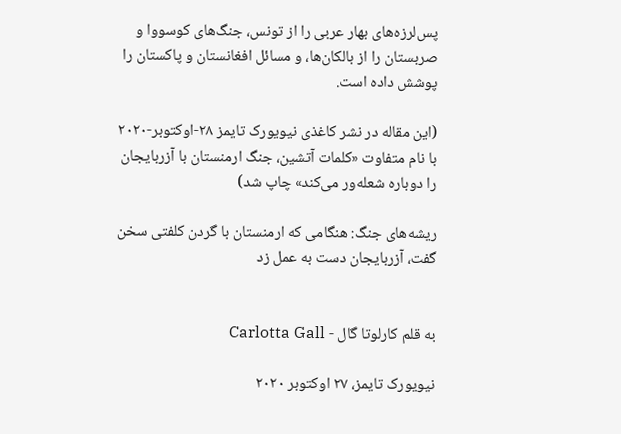پس‌لرزه‌های بهار عربی را از تونس، جنگ‌های کوسووا و صربستان را از بالکان‌ها، و مسائل افغانستان و پاکستان را پوشش داده است.

(این مقاله در نشر کاغذی نیویورک تایمز ٢٨-اوکتوبر-٢٠٢٠ با نام متفاوت «کلمات آتشین، جنگ ارمنستان با آزربایجان را دوباره شعله‌ور می‌کند» چاپ شد)

ریشه‌های جنگ: هنگامی که ارمنستان با گردن کلفتی سخن گفت، آزربایجان دست به عمل زد


به قلم کارلوتا گال - Carlotta Gall

نیویورک تایمز، ٢٧ اوکتوبر ٢٠٢٠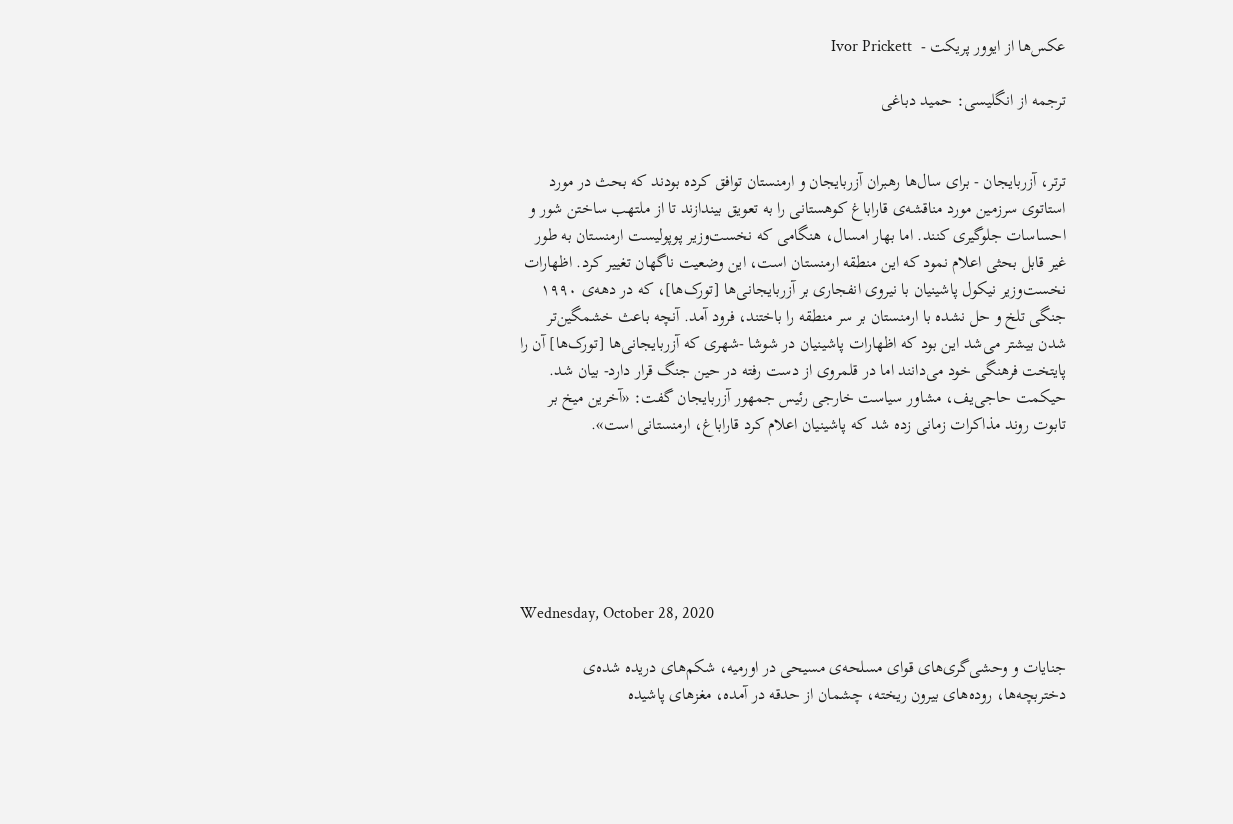عکس‌ها از ایوور پریکت -  Ivor Prickett

ترجمه از انگلیسی: حمید دباغی


ترتر، آزربایجان - برای سال‌ها رهبران آزربایجان و ارمنستان توافق کرده بودند که بحث در مورد استاتوی سرزمین مورد مناقشه‌ی قاراباغ کوهستانی را به تعویق بیندازند تا از ملتهب ساختن شور و احساسات جلوگیری کنند. اما بهار امسال، هنگامی که نخست‌‌وزیر پوپولیست ارمنستان به طور غیر قابل بحثی اعلام نمود که این منطقه ارمنستان است، این وضعیت ناگهان تغییر کرد. اظهارات نخست‌‌وزیر نیکول پاشینیان با نیروی انفجاری بر آزربایجانی‌ها [تورک‌ها]، که در دهه‌ی ١٩٩٠ جنگی تلخ و حل نشده با ارمنستان بر سر منطقه را باختند، فرود آمد. آنچه باعث خشمگین‌تر شدن بیشتر می‌شد این بود که اظهارات پاشینیان در شوشا -شهری که آزربایجانی‌ها [تورک‌ها] آن را پایتخت فرهنگی خود می‌دانند اما در قلمروی از دست رفته در حین جنگ قرار دارد- بیان شد. حیکمت حاجی‌یف، مشاور سیاست خارجی رئیس جمهور آزربایجان گفت: «آخرین میخ بر تابوت روند مذاکرات زمانی زده شد که پاشینیان اعلام کرد قاراباغ، ارمنستانی است».






Wednesday, October 28, 2020

جنایات و وحشی‌گری‌های قوای مسلحه‌ی مسیحی در اورمیه، شکم‌های دریده شده‌ی دختربچه‌ها، روده‌های بیرون ریخته، چشمان از حدقه در آمده، مغزهای پاشیده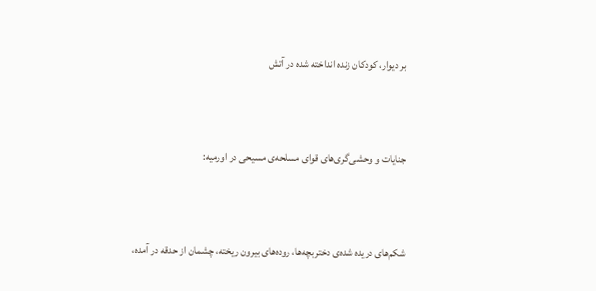بر دیوار، کودکان زنده انداخته شده در آتش



جنایات و وحشی‌گری‌های قوای مسلحه‌ی مسیحی در اورمیه:



شکم‌های دریده شده‌ی دختربچه‌ها، روده‌های بیرون ریخته، چشمان از حدقه در آمده،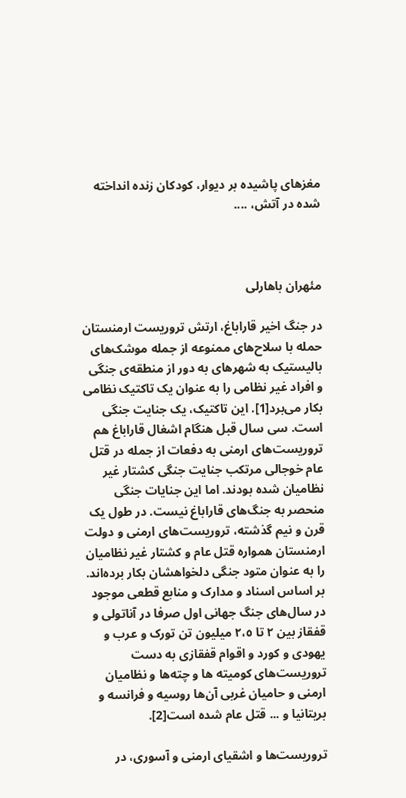مغزهای پاشیده بر دیوار، کودکان زنده انداخته شده در آتش، ....



مئهران باهارلی

در جنگ اخیر قاراباغ، ارتش تروریست ارمنستان حمله با سلاح‌های ممنوعه از جمله موشک‌های بالیستیک به شهرهای به دور از منطقه‌ی جنگی و افراد غیر نظامی را به عنوان یک تاکتیک نظامی بکار می‌برد[1]. این تاکتیک، یک جنایت جنگی است. سی سال قبل هنگام اشغال قاراباغ هم تروریست‌های ارمنی به دفعات از جمله در قتل عام خوجالی مرتکب جنایت جنگی کشتار غیر نظامیان شده بودند. اما این جنایات جنگی منحصر به جنگ‌های قاراباغ نیست. در طول یک قرن و نیم گذشته، تروریست‌های ارمنی و دولت ارمنستان همواره قتل عام و کشتار غیر نظامیان را به عنوان متود جنگی دلخواهشان بکار برده‌اند. بر اساس اسناد و مدارک و منابع قطعی موجود در سال‌های جنگ جهانی اول صرفا در آناتولی و قفقاز بین ٢ تا ٢،٥ میلیون تن تورک و عرب و یهودی و کورد و اقوام قفقازی به دست تروریست‌های کومیته ها و چته‌ها و نظامیان ارمنی و حامیان غربی آن‌ها روسیه و فرانسه و بریتانیا و ... قتل عام شده است[2].

تروریست‌ها و اشقیای ارمنی و آسوری، در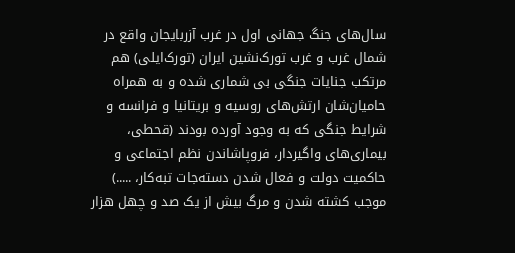سال‌های جنگ جهانی اول در غرب آزربایجان واقع در شمال غرب و غرب تورک‌نشین ایران (تورک‌ایلی) هم مرتکب جنایات جنگی بی شماری شده و به همراه حامیان‌شان ارتش‌های روسیه و بریتانیا و فرانسه و شرایط جنگی که به وجود آورده بودند (قحطی، بیماری‌های واگیردار، فروپاشاندن نظم اجتماعی و حاکمیت دولت و فعال شدن دسته‌جات تبه‌کار، .....) موجب کشته شدن و مرگ بیش از یک صد و چهل هزار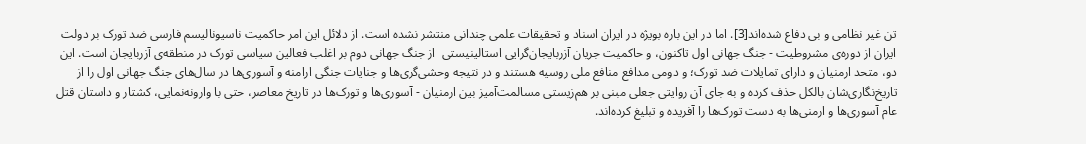تن غیر نظامی و بی دفاع شده‌اند[3]. اما در این باره بویژه در ایران اسناد و تحقیقات علمی چندانی منتشر نشده است. از دلائل این امر حاکمیت ناسیونالیسم فارسی ضد تورک بر دولت ایران از دوره‌ی مشروطیت - جنگ جهانی اول تاکنون، و حاکمیت جریان آزربایجان‌گرایی استالینیستی  از جنگ جهانی دوم بر اغلب فعالین سیاسی تورک در منطقه‌ی آزربایجان است. این دو، متحد ارمنیان و دارای تمایلات ضد تورک؛ و دومی مدافع منافع ملی روسیه هستند و در نتیجه وحشی‌گری‌ها و جنایات جنگی ارامنه و آسوری‌ها در سال‌های جنگ جهانی اول را از تاریخ‌نگاری‌شان بالکل حذف کرده و به جای آن روایتی جعلی مبنی بر هم‌زیستی مسالمت‌آمیز بین ارمنیان - آسوری‌ها و تورک‌ها در تاریخ معاصر، حتی با وارونه‌نمایی، کشتار و داستان قتل عام آسوری‌ها و ارمنی‌ها به دست تورک‌ها را آفریده و تبلیغ کرده‌اند.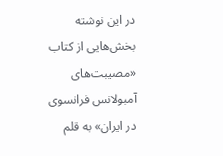در این نوشته بخش‌هایی از کتاب «مصیبت‌های آمبولانس فرانسوی در ایران» به قلم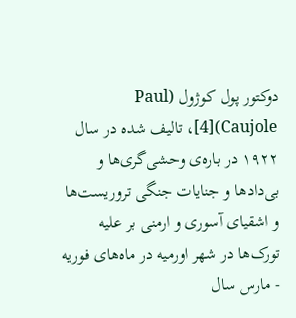دوکتور پول کوژول (Paul Caujole)[4]، تالیف شده در سال ١٩٢٢ در باره‌ی وحشی‌گری‌ها و بی‌دادها و جنایات جنگی تروریست‌ها و اشقیای آسوری‌ و ارمنی بر علیه تورک‌ها در شهر اورمیه در ماه‌های فوریه - مارس سال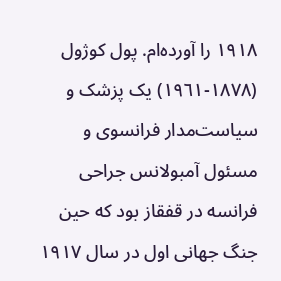١٩١٨ را آورده‌ام. پول کوژول (١٨٧٨-١٩٦١) یک پزشک و سیاست‌مدار فرانسوی و مسئول آمبولانس جراحی فرانسه در قفقاز بود که حین جنگ جهانی اول در سال ١٩١٧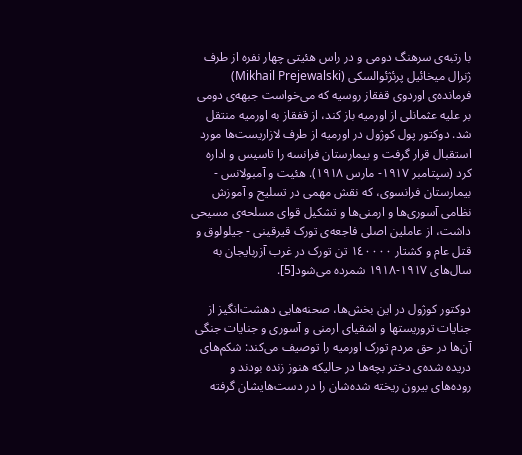با رتبه‌ی سرهنگ دومی و در راس هئیتی چهار نفره از طرف ژنرال میخائیل پرئژئوالسکی (Mikhail Prejewalski) فرمانده‌ی اوردوی قفقاز روسیه که می‌خواست جبهه‌ی دومی بر علیه عثمانلی از اورمیه باز کند، از قفقاز به اورمیه منتقل شد. دوکتور پول کوژول در اورمیه از طرف لازاریست‌ها مورد استقبال قرار گرفت و بیمارستان فرانسه را تاسیس و اداره کرد (سپتامبر ١٩١٧- مارس ١٩١٨). هئیت و آمبولانس - بیمارستان فرانسوی، که نقش مهمی در تسليح و آموزش نظامی آسوری‌ها و ارمنی‌ها و تشکیل قوای مسلحه‌ی مسیحی داشت، از عاملین اصلی فاجعه‌ی تورک قیرقینی - جیلولوق و قتل عام و کشتار ١٤٠٠٠٠ تن تورک در غرب آزربایجان به سال‌های ١٩١٧-١٩١٨ شمرده می‌شود[5].

دوکتور کوژول در این بخش‌ها، صحنه‌هایی دهشت‌انگیز از جنایات تروریستها و اشقیای ارمنی و آسوری‌ و جنایات جنگی آن‌ها در حق مردم تورک اورمیه را توصیف می‌کند: شکم‌های دریده شده‌ی دختر بچه‌ها در حالیکه هنوز زنده بودند و رود‌ه‌های بیرون ریخته شده‌شان را در دست‌هایشان گرفته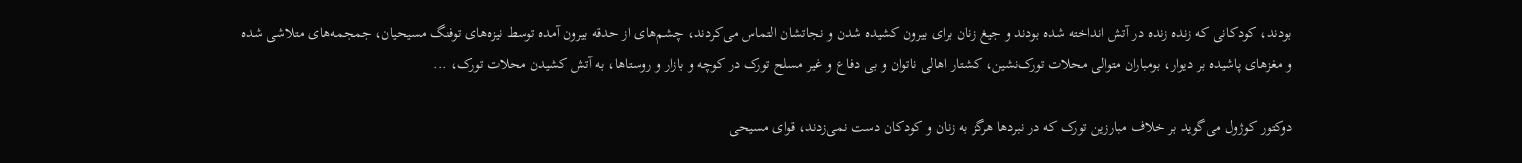بودند، کودکانی که زنده زنده در آتش انداخته شده بودند و جیغ زنان برای بیرون کشیده شدن و نجاتشان التماس می‌کردند، چشم‌های از حدقه بیرون آمده توسط نیزه‌های توفنگ مسیحیان، جمجمه‌های متلاشی شده و مغزهای پاشیده بر دیوار، بومباران متوالی محلات تورک‌نشین، کشتار اهالی ناتوان و بی دفاع و غیر مسلح تورک در کوچه و بازار و روستاها، به آتش کشیدن محلات تورک، ...

دوکتور کوژول می‌گوید بر خلاف مبارزین تورک‌ که در نبردها هرگز به زنان و کودکان دست نمی‌زدند، قوای مسیحی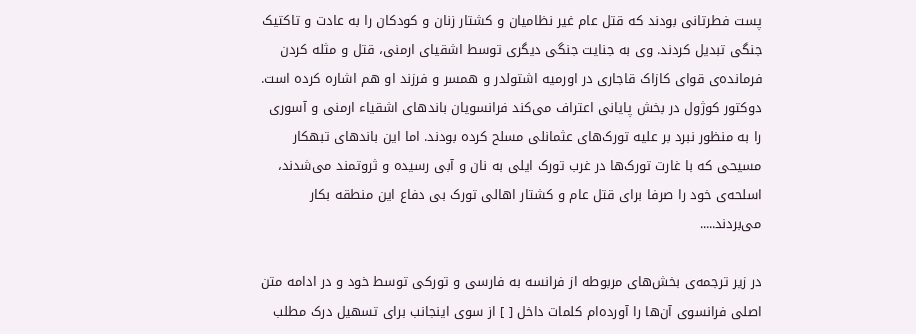پست فطرتانی بودند که قتل عام غیر نظامیان و کشتار زنان و کودکان را به عادت و تاکتیک جنگی تبدیل کردند. وی به جنایت جنگی دیگری توسط اشقیای ارمنی، قتل و مثله کردن فرمانده‌ی قوای کازاک قاجاری در اورمیه اشتولدر و همسر و فرزند او هم اشاره کرده است. دوکتور کوژول در بخش پایانی اعتراف می‌کند فرانسویان باندهای اشقیاء ارمنی و آسوری را به منظور نبرد بر علیه تورک‌های عثمانلی مسلح کرده بودند. اما این باندهای تبهکار مسیحی که با غارت تورک‌ها در غرب تورک ایلی به نان و آبی رسیده و ثروتمند می‌شدند، اسلحه‌ی خود را صرفا برای قتل عام و کشتار اهالی تورک بی دفاع این منطقه بکار می‌بردند.....

در زیر ترجمه‌ی بخش‌های مربوطه از فرانسه به فارسی و تورکی توسط خود و در ادامه متن اصلی فرانسوی آن‌ها را آورده‌ام کلمات داخل [ ] از سوی اینجانب برای تسهیل درک مطلب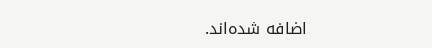اضافه شده‌اند.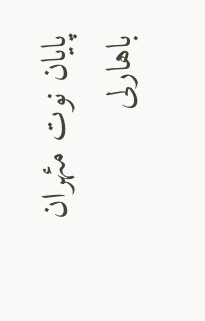پایان نوت مئهران باهارلی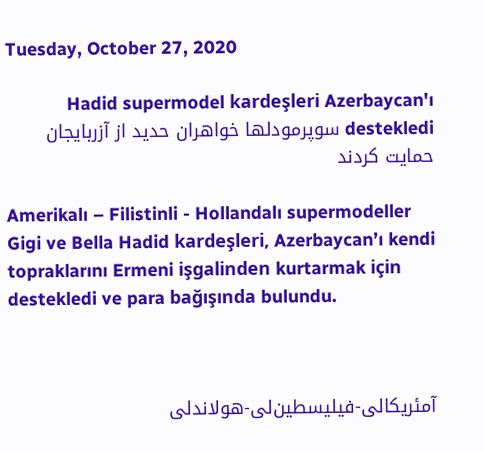Tuesday, October 27, 2020

Hadid supermodel kardeşleri Azerbaycan'ı destekledi سوپرمودلها خواهران حدید از آزربایجان حمایت کردند

Amerikalı – Filistinli - Hollandalı supermodeller Gigi ve Bella Hadid kardeşleri, Azerbaycan’ı kendi topraklarını Ermeni işgalinden kurtarmak için destekledi ve para bağışında bulundu.



آمئریکالی-فیلیسطین‌لی-هولاندلی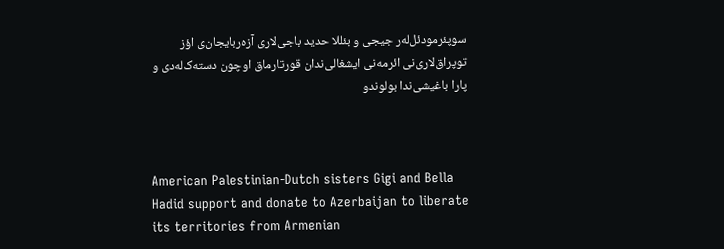سوپئرمودئل‌له‌ر جیجی و بئللا حدید باجی‌لاری آزه‌ربایجان‌ی اؤز توپراق‌لاری‌نی ائرمه‌نی ایشغالی‌ندان قورتارماق اوچون دسته‌ک‌له‌دی و پارا باغیشی‌ندا بولوندو



American Palestinian-Dutch sisters Gigi and Bella Hadid support and donate to Azerbaijan to liberate its territories from Armenian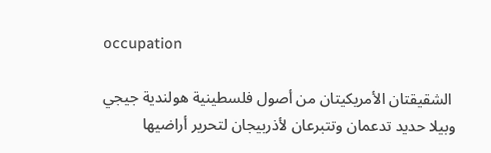occupation

 الشقيقتان الأمريكيتان من أصول فلسطينية هولندية جيجي وبيلا حديد تدعمان وتتبرعان لأذربيجان لتحرير أراضيها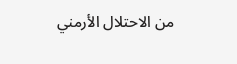من الاحتلال الأرمني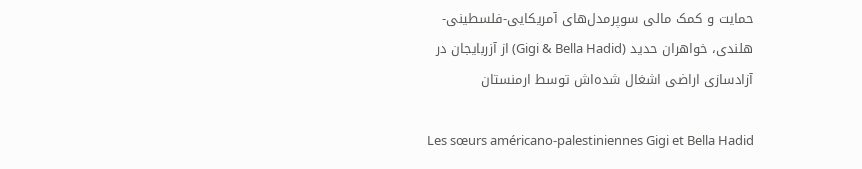حمایت و کمک مالی سوپرمدل‌های آمریکایی-فلسطینی-هلندی، خواهران حدید (Gigi & Bella Hadid) از آزربایجان در آزادسازی اراضی اشغال شده‌اش توسط ارمنستان

Les sœurs américano-palestiniennes Gigi et Bella Hadid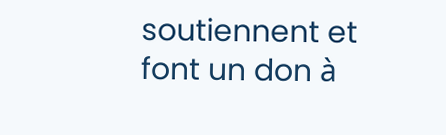soutiennent et font un don à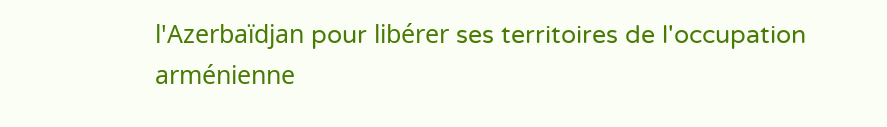l'Azerbaïdjan pour libérer ses territoires de l'occupation arménienne